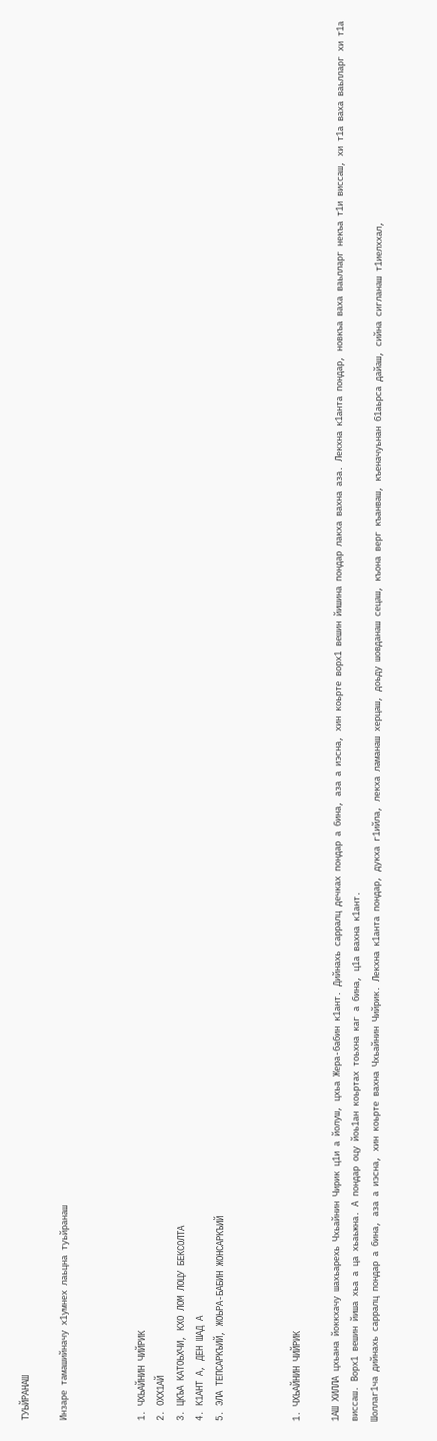ТУЬЙРАНАШ

Инзаре тамашийначу х1умнех лаьцна туьйранаш



1. ЧХЬАЙНИН ЧИЙРИК
2. ОХХ1АЙ
3. ЦКЪА КАТОЬХЧИ, КХО ЛОМ ЛОЦУ БЕКСОЛТА
4. К1АНТ А, ДЕН ШАД А
5. ЭЛА ТЕПСАРКЪИЙ, ЖОЬРА-БАБИН ЖОНСАРКЪИЙ



1. ЧХЬАЙНИН ЧИЙРИК

1АШ ХИЛЛА цхьана йоккхачу шахьарехь Чхьайнин Чирик ц1и а йолуш, цхьа Жера-бабин к1ант. Дийнахь сарралц дечках пондар а бина, аза а иэсна, хин коьрте ворх1 вешин йишина пондар лакха вахна аза. Лекхна к1анта пондар, новкъа ваха ваьлларг некъа т1и виссаш, хи т1а ваха ваьлларг хи т1а виссаш. Ворх1 вешин йиша хьа а ца хьаьжна. А пондар оцу йоь1ан коьртах тоьхна каг а бина, ц1а вахна к1ант.
Шоллаг1ча дийнахь сарралц пондар а бина, аза а иэсна, хин коьрте вахна Чхьайнин Чийрик. Лекхна к1анта пондар, дукха г1ийла, лекха ламанаш херцаш, доьду шовданаш сецаш, къона верг къанваш, къеначуьнан б1аьрса дайаш, сийна сигланаш т1иелххал,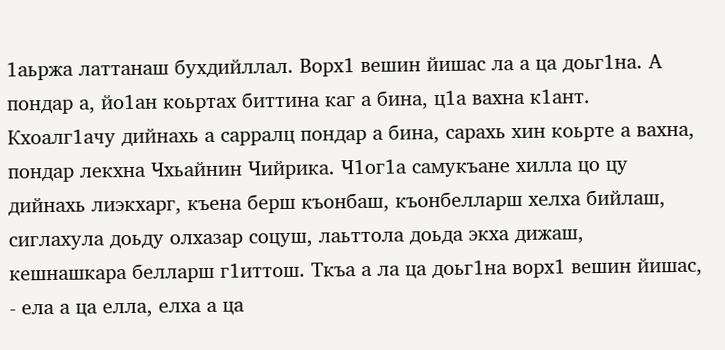1аьржа латтанаш бухдийллал. Ворх1 вешин йишас ла а ца доьг1на. А пондар а, йо1ан коьртах биттина каг а бина, ц1а вахна к1ант.
Кхоалг1ачу дийнахь а сарралц пондар а бина, сарахь хин коьрте а вахна, пондар лекхна Чхьайнин Чийрика. Ч1ог1а самукъане хилла цо цу дийнахь лиэкхарг, къена берш къонбаш, къонбелларш хелха бийлаш, сиглахула доьду олхазар соцуш, лаьттола доьда экха дижаш, кешнашкара белларш г1иттош. Ткъа а ла ца доьг1на ворх1 вешин йишас, - ела а ца елла, елха а ца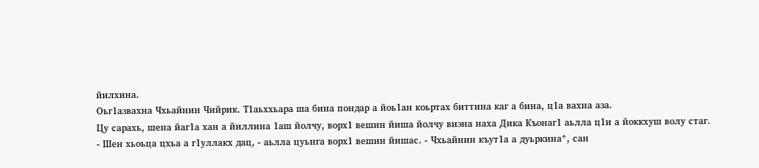йилхина.
Оьг1азвахна Чхьайнин Чийрик. Т1аьххьара ша бина пондар а йоь1ан коьртах биттина каг а бина, ц1а вахна аза.
Цу сарахь, шена йаг1а хан а йиллина 1аш йолчу, ворх1 вешин йиша йолчу виэна наха Дика Къонаг1 аьлла ц1и а йоккхуш волу стаг.
- Шен хьоьца цхьа а г1уллакх дац, - аьлла цуьнга ворх1 вешин йишас. - Чхьайнин къут1а а дуьркина*, сан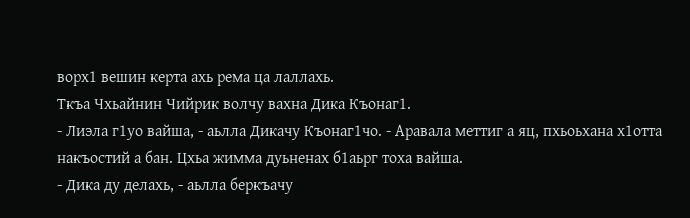ворх1 вешин керта ахь рема ца лаллахь.
Ткъа Чхьайнин Чийрик волчу вахна Дика Къонаг1.
- Лиэла г1уо вайша, - аьлла Дикачу Къонаг1чо. - Аравала меттиг а яц, пхьоьхана х1отта накъостий а бан. Цхьа жимма дуьненах б1аьрг тоха вайша.
- Дика ду делахь, - аьлла беркъачу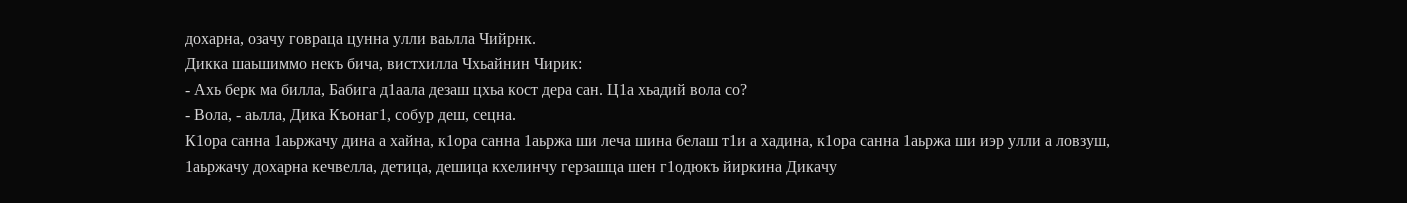дохарна, озачу говраца цунна улли ваьлла Чийрнк.
Дикка шаьшиммо некъ бича, вистхилла Чхьайнин Чирик:
- Ахь берк ма билла, Бабига д1аала дезаш цхьа кост дера сан. Ц1а хьадий вола со?
- Вола, - аьлла, Дика Къонаг1, собур деш, сецна.
К1ора санна 1аьржачу дина а хайна, к1ора санна 1аьржа ши леча шина белаш т1и а хадина, к1ора санна 1аьржа ши иэр улли а ловзуш, 1аьржачу дохарна кечвелла, детица, дешица кхелинчу герзашца шен г1одюкъ йиркина Дикачу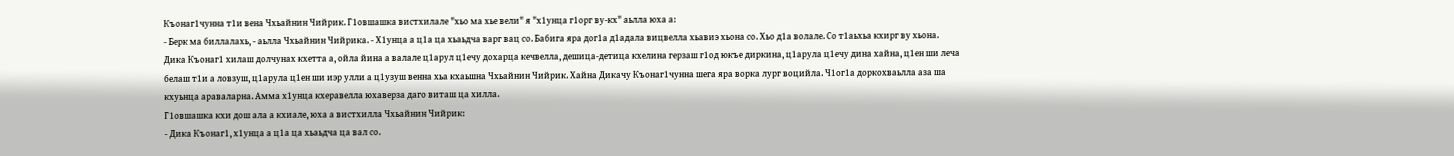Къонаг1чунна т1и вена Чхьайнин Чийрик. Г1овшашка вистхилале "хьо ма хье вели" я "х1унца г1орг ву-кх" аьлла юха а:
- Берк ма биллалахь, - аьлла Чхьайнин Чийрика. - Х1унца а ц1а ца хьаьдча варг вац со. Бабига яра дог1а д1адала вицвелла хьавиэ хьона со. Хьо д1а волале. Со т1аьхьа кхирг ву хьона.
Дика Къонаг1 хилаш долчунах кхетта а, ойла йина а валале ц1арул ц1ечу дохарца кечвелла, дешица-детица кхелина герзаш г1од юкъе диркина, ц1арула ц1ечу дина хайна, ц1ен ши леча белаш т1и а ловзуш, ц1арула ц1ен ши иэр улли а ц1узуш венна хьа кхаьшна Чхьайнин Чийрик. Хайна Дикачу Къонаг1чунна шега яра ворка лург воцийла. Ч1ог1а доркохваьлла аза ша кхуьнца араваларна. Амма х1унца кхеравелла юхаверза даго виташ ца хилла.
Г1овшашка кхи дош ала а кхиале, юха а вистхилла Чхьайнин Чийрик:
- Дика Къонаг1, х1унца а ц1а ца хьаьдча ца вал со.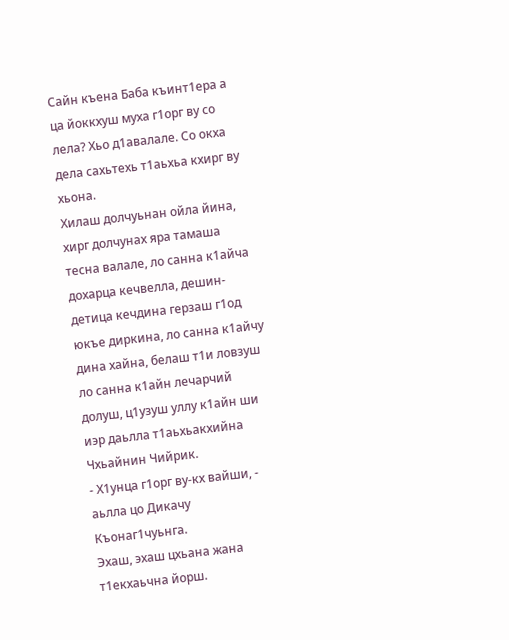Сайн къена Баба къинт1ера а ца йоккхуш муха г1орг ву со лела? Хьо д1авалале. Со окха дела сахьтехь т1аьхьа кхирг ву хьона.
Хилаш долчуьнан ойла йина, хирг долчунах яра тамаша тесна валале, ло санна к1айча дохарца кечвелла, дешин-детица кечдина герзаш г1од юкъе диркина, ло санна к1айчу дина хайна, белаш т1и ловзуш ло санна к1айн лечарчий долуш, ц1узуш уллу к1айн ши иэр даьлла т1аьхьакхийна Чхьайнин Чийрик.
- Х1унца г1орг ву-кх вайши, - аьлла цо Дикачу Къонаг1чуьнга.
Эхаш, эхаш цхьана жана т1екхаьчна йорш.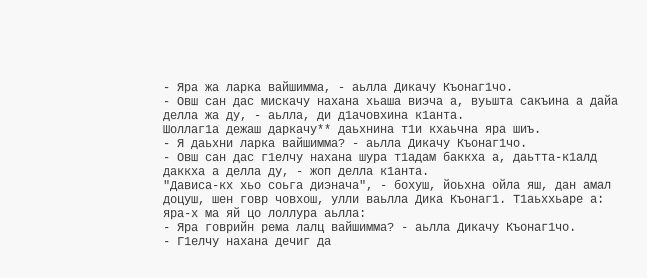- Яра жа ларка вайшимма, - аьлла Дикачу Къонаг1чо.
- Овш сан дас мискачу нахана хьаша виэча а, вуьшта сакъина а дайа делла жа ду, - аьлла, ди д1ачовхина к1анта.
Шоллаг1а дежаш даркачу** даьхнина т1и кхаьчна яра шиъ.
- Я даьхни ларка вайшимма? - аьлла Дикачу Къонаг1чо.
- Овш сан дас г1елчу нахана шура т1адам баккха а, даьтта-к1алд даккха а делла ду, - жоп делла к1анта.
"Дависа-кх хьо соьга диэнача", - бохуш, йоьхна ойла яш, дан амал доцуш, шен говр човхош, улли ваьлла Дика Къонаг1. Т1аьххьаре а: яра-х ма яй цо лоллура аьлла:
- Яра говрийн рема лалц вайшимма? - аьлла Дикачу Къонаг1чо.
- Г1елчу нахана дечиг да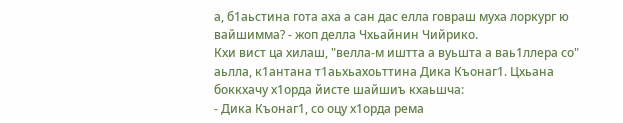а, б1аьстина гота аха а сан дас елла говраш муха лоркург ю вайшимма? - жоп делла Чхьайнин Чийрико.
Кхи вист ца хилаш, "велла-м иштта а вуьшта а ваь1ллера со" аьлла, к1антана т1аьхьахоьттина Дика Къонаг1. Цхьана боккхачу х1орда йисте шайшиъ кхаьшча:
- Дика Къонаг1, со оцу х1орда рема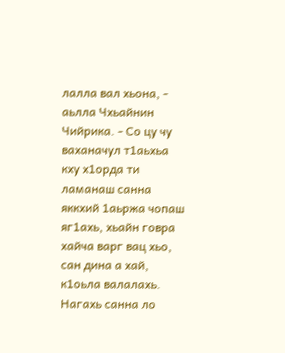лалла вал хьона, - аьлла Чхьайнин Чийрика. - Со цу чу ваханачул т1аьхьа кху х1орда ти ламанаш санна яккхий 1аьржа чопаш яг1ахь, хьайн говра хайча варг вац хьо, сан дина а хай, к1оьла валалахь. Нагахь санна ло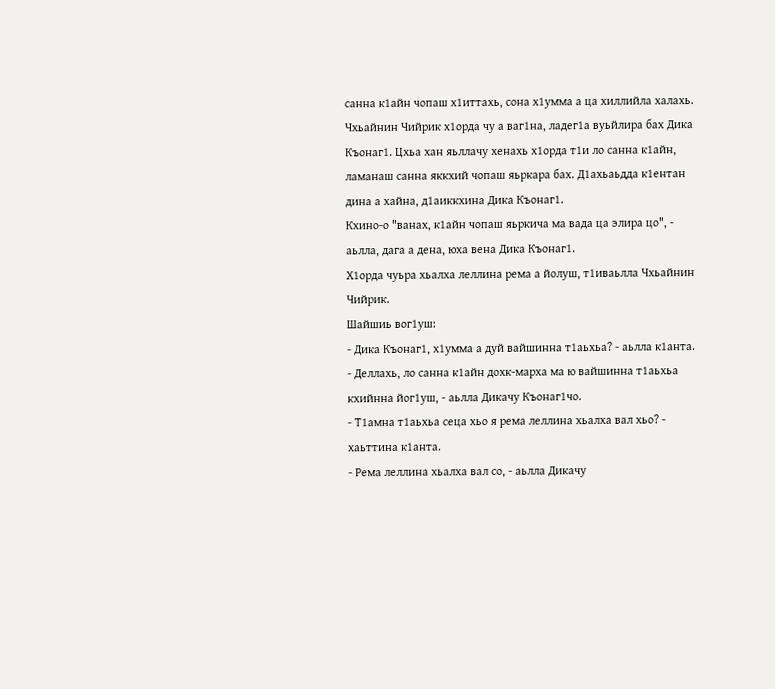санна к1айн чопаш х1иттахь, сона х1умма а ца хиллийла халахь.
Чхьайнин Чийрик х1орда чу а ваг1на, ладег1а вуьйлира бах Дика Къонаг1. Цхьа хан яьллачу хенахь х1орда т1и ло санна к1айн, ламанаш санна яккхий чопаш яьркара бах. Д1ахьаьдда к1ентан дина а хайна, д1аиккхина Дика Къонаг1.
Кхино-о "ванах, к1айн чопаш яьркича ма вада ца элира цо", - аьлла, дага а дена, юха вена Дика Къонаг1.
Х1орда чуьра хьалха леллина рема а йолуш, т1иваьлла Чхьайнин Чийрик.
Шайшиь вог1уш:
- Дика Къонаг1, х1умма а дуй вайшинна т1аьхьа? - аьлла к1анта.
- Деллахь, ло санна к1айн дохк-марха ма ю вайшинна т1аьхьа кхийнна йог1уш, - аьлла Дикачу Къонаг1чо.
- Т1амна т1аьхьа сеца хьо я рема леллина хьалха вал хьо? - хаьттина к1анта.
- Рема леллина хьалха вал со, - аьлла Дикачу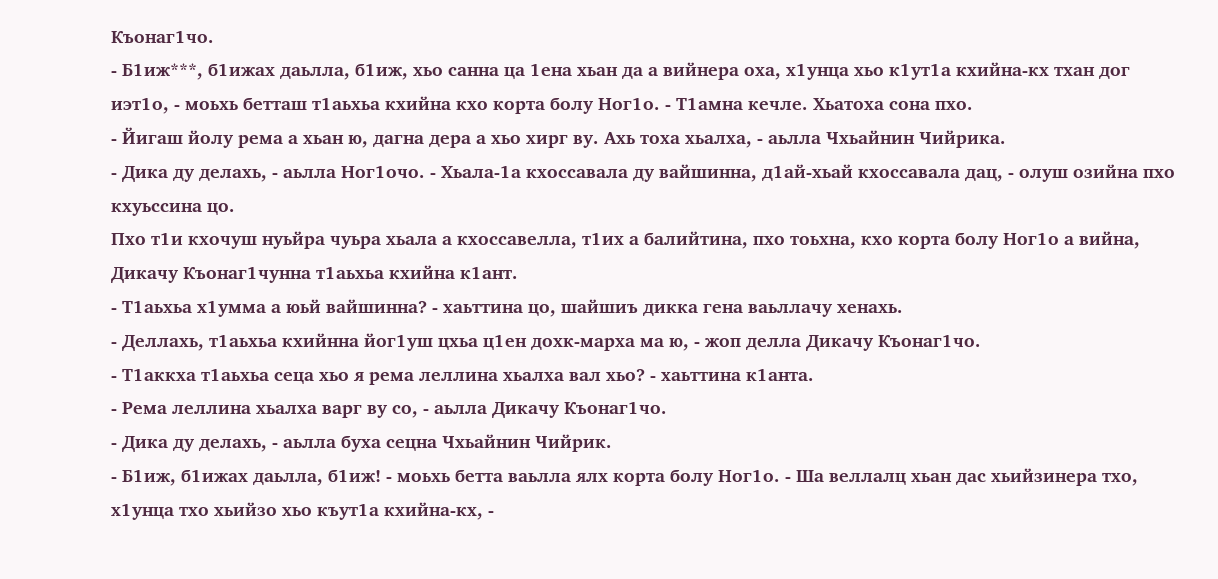Къонаг1чо.
- Б1иж***, б1ижах даьлла, б1иж, хьо санна ца 1ена хьан да а вийнера оха, х1унца хьо к1ут1а кхийна-кх тхан дог иэт1о, - моьхь бетташ т1аьхьа кхийна кхо корта болу Ног1о. - Т1амна кечле. Хьатоха сона пхо.
- Йигаш йолу рема а хьан ю, дагна дера а хьо хирг ву. Ахь тоха хьалха, - аьлла Чхьайнин Чийрика.
- Дика ду делахь, - аьлла Ног1очо. - Хьала-1а кхоссавала ду вайшинна, д1ай-хьай кхоссавала дац, - олуш озийна пхо кхуьссина цо.
Пхо т1и кхочуш нуьйра чуьра хьала а кхоссавелла, т1их а балийтина, пхо тоьхна, кхо корта болу Ног1о а вийна, Дикачу Къонаг1чунна т1аьхьа кхийна к1ант.
- Т1аьхьа х1умма а юьй вайшинна? - хаьттина цо, шайшиъ дикка гена ваьллачу хенахь.
- Деллахь, т1аьхьа кхийнна йог1уш цхьа ц1ен дохк-марха ма ю, - жоп делла Дикачу Къонаг1чо.
- Т1аккха т1аьхьа сеца хьо я рема леллина хьалха вал хьо? - хаьттина к1анта.
- Рема леллина хьалха варг ву со, - аьлла Дикачу Къонаг1чо.
- Дика ду делахь, - аьлла буха сецна Чхьайнин Чийрик.
- Б1иж, б1ижах даьлла, б1иж! - моьхь бетта ваьлла ялх корта болу Ног1о. - Ша веллалц хьан дас хьийзинера тхо, х1унца тхо хьийзо хьо къут1а кхийна-кх, -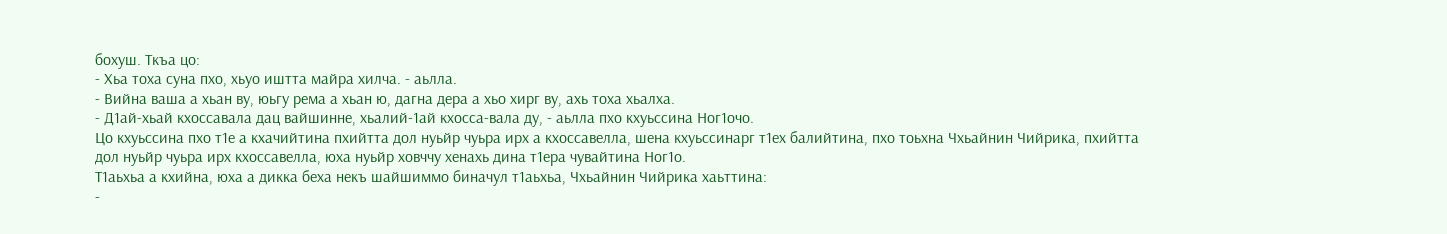бохуш. Ткъа цо:
- Хьа тоха суна пхо, хьуо иштта майра хилча. - аьлла.
- Вийна ваша а хьан ву, юьгу рема а хьан ю, дагна дера а хьо хирг ву, ахь тоха хьалха.
- Д1ай-хьай кхоссавала дац вайшинне, хьалий-1ай кхосса-вала ду, - аьлла пхо кхуьссина Ног1очо.
Цо кхуьссина пхо т1е а кхачийтина пхийтта дол нуьйр чуьра ирх а кхоссавелла, шена кхуьссинарг т1ех балийтина, пхо тоьхна Чхьайнин Чийрика, пхийтта дол нуьйр чуьра ирх кхоссавелла, юха нуьйр ховччу хенахь дина т1ера чувайтина Ног1о.
Т1аьхьа а кхийна, юха а дикка беха некъ шайшиммо биначул т1аьхьа, Чхьайнин Чийрика хаьттина:
-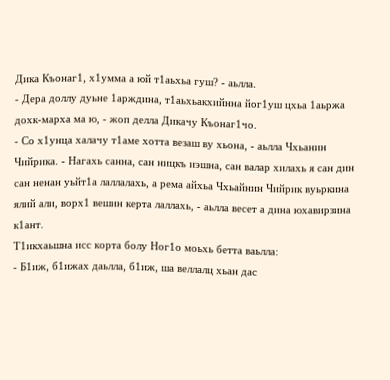Дика Къонаг1, х1умма а юй т1аьхьа гуш? - аьлла.
- Дера доллу дуьне 1арждина, т1аьхьакхийнна йог1уш цхьа 1аьржа дохк-марха ма ю, - жоп делла Дикачу Къонаг1чо.
- Со х1унца халачу т1аме хотта везаш ву хьона, - аьлла Чхьанин Чийрика. - Нагахь санна, сан ницкъ иэшна, сан валар хилахь я сан дин сан ненан уьйт1а лаллалахь, а рема айхьа Чхьайнин Чийрик вуьркина ялий али, ворх1 вешин керта лаллахь, - аьлла весет а дина юхавирзина к1ант.
Т1икхаьшна исс корта болу Ног1о моьхь бетта ваьлла:
- Б1иж, б1ижах даьлла, б1иж, ша веллалц хьан дас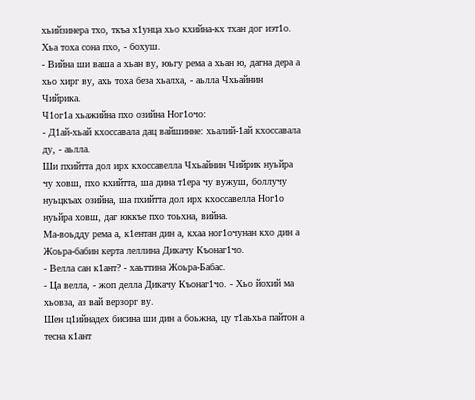хьийзинера тхо, ткъа х1унца хьо кхийна-кх тхан дог иэт1о. Хьа тоха сона пхо, - бохуш.
- Вийна ши ваша а хьан ву, юьгу рема а хьан ю, дагна дера а хьо хирг ву, ахь тоха беза хьалха, - аьлла Чхьайнин Чийрика.
Ч1ог1а хьажийна пхо озийна Ног1очо:
- Д1ай-хьай кхоссавала дац вайшинне: хьалий-1ай кхоссавала ду, - аьлла.
Ши пхийтта дол ирх кхоссавелла Чхьайнин Чийрик нуьйра чу ховш, пхо кхийтта, ша дина т1ера чу вужуш, боллучу нуьцкъах озийна, ша пхийтта дол ирх кхоссавелла Ног1о нуьйра ховш, даг юккъе пхо тоьхна, вийна.
Ма-воьдду рема а, к1ентан дин а, кхаа ног1очунан кхо дин а Жоьра-бабин керта леллина Дикачу Къонаг1чо.
- Велла сан к1ант? - хаьттина Жоьра-Бабас.
- Ца велла, - жоп делла Дикачу Къонаг1чо. - Хьо йохий ма хьовза, аз вай верзорг ву.
Шен ц1ийнадех бисина ши дин а боьжна, цу т1аьхьа пайтон а тесна к1ант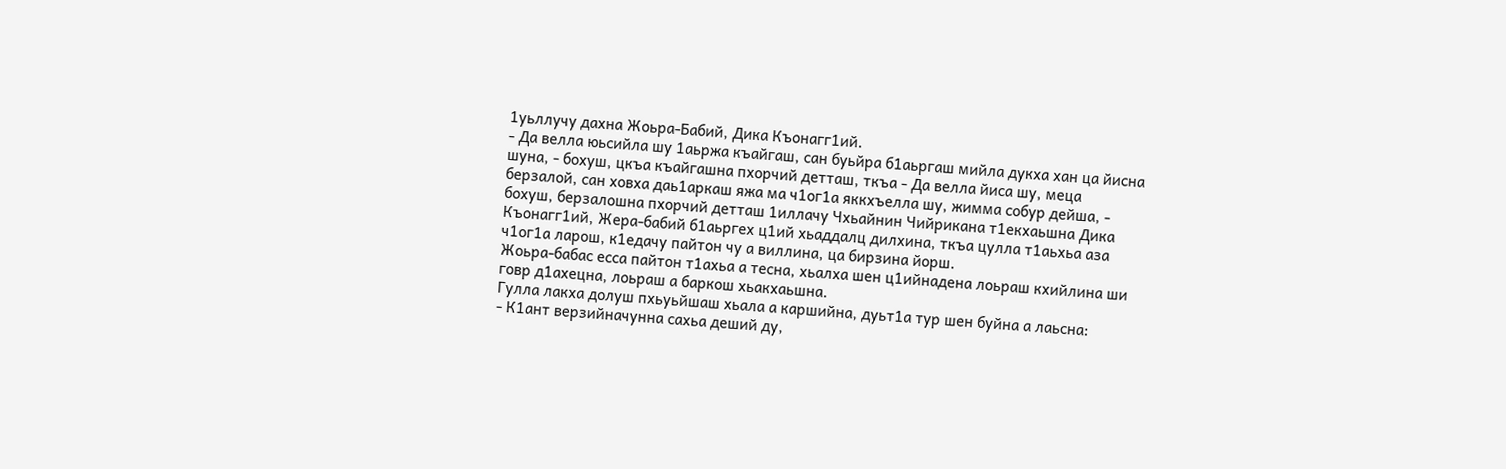1уьллучу дахна Жоьра-Бабий, Дика Къонагг1ий.
- Да велла юьсийла шу 1аьржа къайгаш, сан буьйра б1аьргаш мийла дукха хан ца йисна шуна, - бохуш, цкъа къайгашна пхорчий детташ, ткъа - Да велла йиса шу, меца берзалой, сан ховха даь1аркаш яжа ма ч1ог1а яккхъелла шу, жимма собур дейша, - бохуш, берзалошна пхорчий детташ 1иллачу Чхьайнин Чийрикана т1екхаьшна Дика Къонагг1ий, Жера-бабий б1аьргех ц1ий хьаддалц дилхина, ткъа цулла т1аьхьа аза ч1ог1а ларош, к1едачу пайтон чу а виллина, ца бирзина йорш.
Жоьра-бабас есса пайтон т1ахьа а тесна, хьалха шен ц1ийнадена лоьраш кхийлина ши говр д1ахецна, лоьраш а баркош хьакхаьшна.
Гулла лакха долуш пхьуьйшаш хьала а каршийна, дуьт1а тур шен буйна а лаьсна:
- К1ант верзийначунна сахьа деший ду,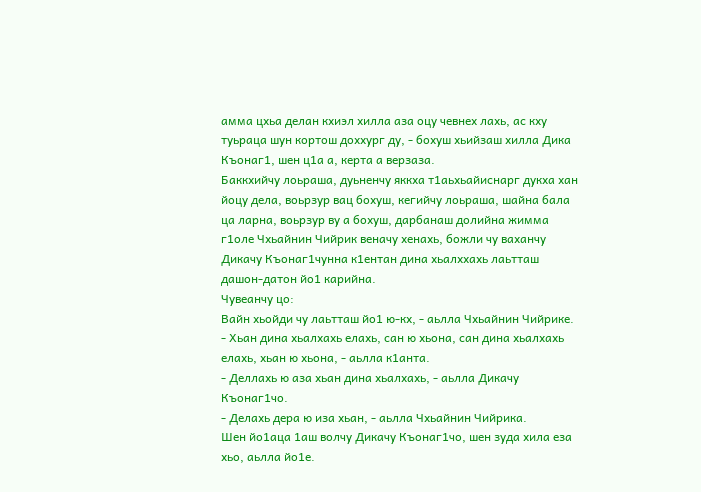амма цхьа делан кхиэл хилла аза оцу чевнех лахь, ас кху туьраца шун кортош доххург ду, - бохуш хьийзаш хилла Дика Къонаг1, шен ц1а а, керта а верзаза.
Баккхийчу лоьраша, дуьненчу яккха т1аьхьайиснарг дукха хан йоцу дела, воьрзур вац бохуш, кегийчу лоьраша, шайна бала ца ларна, воьрзур ву а бохуш, дарбанаш долийна жимма г1оле Чхьайнин Чийрик веначу хенахь, божли чу ваханчу Дикачу Къонаг1чунна к1ентан дина хьалххахь лаьтташ дашон-датон йо1 карийна.
Чувеанчу цо:
Вайн хьойди чу лаьтташ йо1 ю-кх, - аьлла Чхьайнин Чийрике.
- Хьан дина хьалхахь елахь, сан ю хьона, сан дина хьалхахь елахь, хьан ю хьона, - аьлла к1анта.
- Деллахь ю аза хьан дина хьалхахь, - аьлла Дикачу Къонаг1чо.
- Делахь дера ю иза хьан, - аьлла Чхьайнин Чийрика.
Шен йо1аца 1аш волчу Дикачу Къонаг1чо, шен зуда хила еза хьо, аьлла йо1е.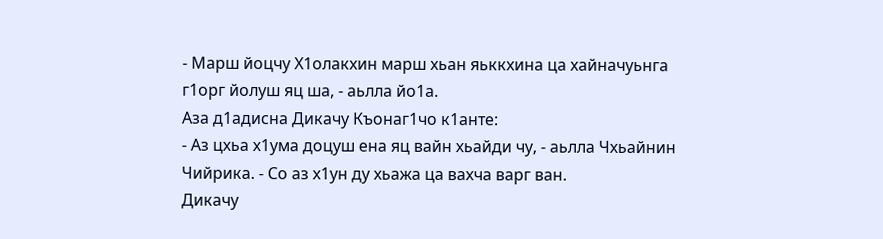- Марш йоцчу Х1олакхин марш хьан яьккхина ца хайначуьнга г1орг йолуш яц ша, - аьлла йо1а.
Аза д1адисна Дикачу Къонаг1чо к1анте:
- Аз цхьа х1ума доцуш ена яц вайн хьайди чу, - аьлла Чхьайнин Чийрика. - Со аз х1ун ду хьажа ца вахча варг ван.
Дикачу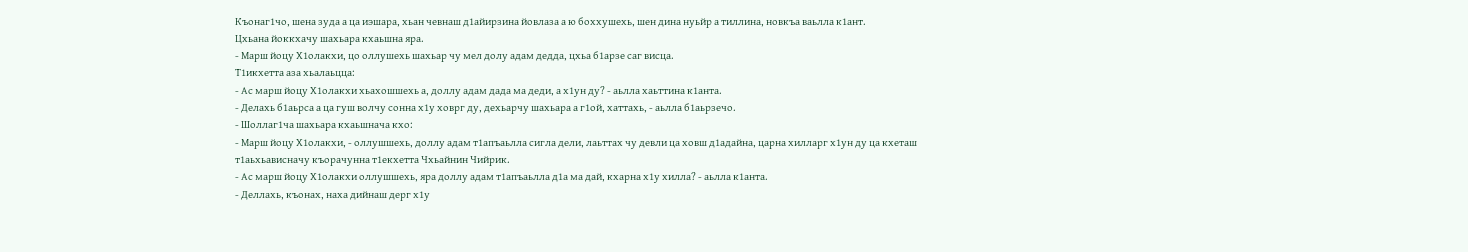Къонаг1чо, шена зуда а ца иэшара, хьан чевнаш д1айирзина йовлаза а ю боххушехь, шен дина нуьйр а тиллина, новкъа ваьлла к1ант.
Цхьана йоккхачу шахьара кхаьшна яра.
- Марш йоцу Х1олакхи, цо оллушехь шахьар чу мел долу адам дедда, цхьа б1арзе саг висца.
Т1икхетта аза хьалаьцца:
- Ас марш йоцу Х1олакхи хьахошшехь а, доллу адам дада ма деди, а х1ун ду? - аьлла хаьттина к1анта.
- Делахь б1аьрса а ца гуш волчу сонна х1у ховрг ду, дехьарчу шахьара а г1ой, хаттахь, - аьлла б1аьрзечо.
- Шоллаг1ча шахьара кхаьшнача кхо:
- Марш йоцу Х1олакхи, - оллушшехь, доллу адам т1апъаьлла сигла дели, лаьттах чу девли ца ховш д1адайна, царна хилларг х1ун ду ца кхеташ т1аьхьависначу къорачунна т1екхетта Чхьайнин Чийрик.
- Ас марш йоцу Х1олакхи оллушшехь, яра доллу адам т1апъаьлла д1а ма дай, кхарна х1у хилла? - аьлла к1анта.
- Деллахь, къонах, наха дийнаш дерг х1у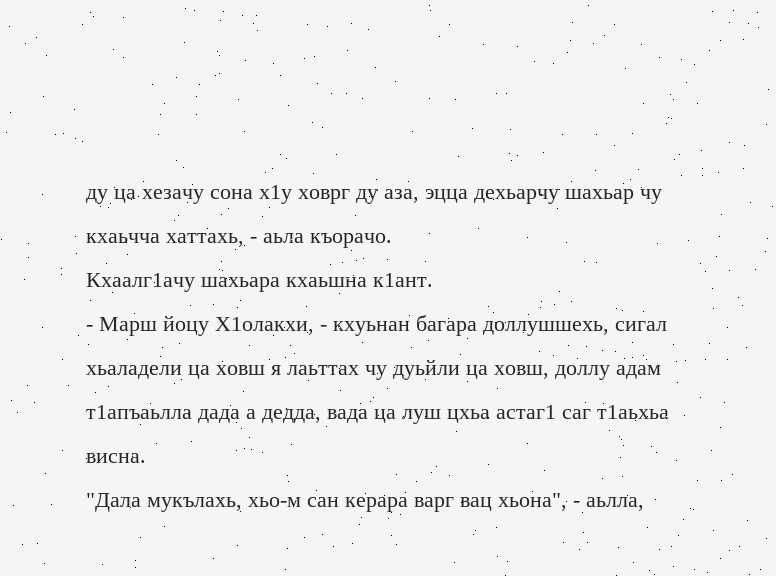ду ца хезачу сона х1у ховрг ду аза, эцца дехьарчу шахьар чу кхаьчча хаттахь, - аьла къорачо.
Кхаалг1ачу шахьара кхаьшна к1ант.
- Марш йоцу Х1олакхи, - кхуьнан багара доллушшехь, сигал хьаладели ца ховш я лаьттах чу дуьйли ца ховш, доллу адам т1апъаьлла дада а дедда, вада ца луш цхьа астаг1 саг т1аьхьа висна.
"Дала мукълахь, хьо-м сан керара варг вац хьона", - аьлла,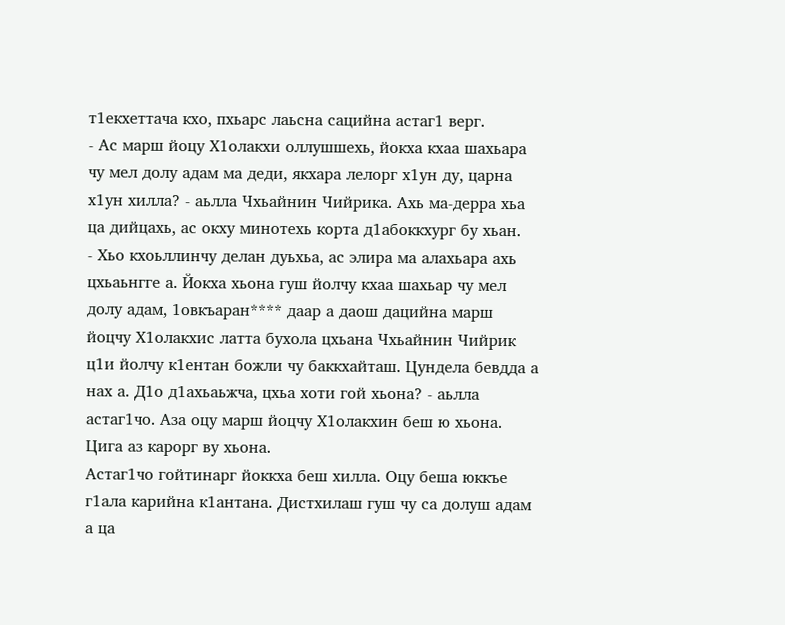т1екхеттача кхо, пхьарс лаьсна сацийна астаг1 верг.
- Ас марш йоцу Х1олакхи оллушшехь, йокха кхаа шахьара чу мел долу адам ма деди, якхара лелорг х1ун ду, царна х1ун хилла? - аьлла Чхьайнин Чийрика. Ахь ма-дерра хьа ца дийцахь, ас окху минотехь корта д1абоккхург бу хьан.
- Хьо кхоьллинчу делан дуьхьа, ас элира ма алахьара ахь цхьаьнгге а. Йокха хьона гуш йолчу кхаа шахьар чу мел долу адам, 1овкъаран**** даар а даош дацийна марш йоцчу Х1олакхис латта бухола цхьана Чхьайнин Чийрик ц1и йолчу к1ентан божли чу баккхайташ. Цундела бевдда а нах а. Д1о д1ахьаьжча, цхьа хоти гой хьона? - аьлла астаг1чо. Аза оцу марш йоцчу Х1олакхин беш ю хьона. Цига аз карорг ву хьона.
Астаг1чо гойтинарг йоккха беш хилла. Оцу беша юккъе г1ала карийна к1антана. Дистхилаш гуш чу са долуш адам а ца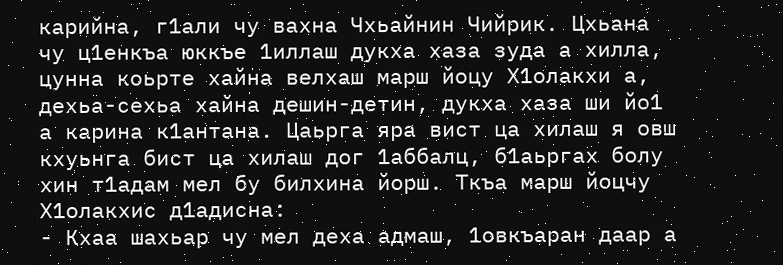карийна, г1али чу вахна Чхьайнин Чийрик. Цхьана чу ц1енкъа юккъе 1иллаш дукха хаза зуда а хилла, цунна коьрте хайна велхаш марш йоцу Х1олакхи а, дехьа-сехьа хайна дешин-детин, дукха хаза ши йо1 а карина к1антана. Цаьрга яра вист ца хилаш я овш кхуьнга бист ца хилаш дог 1аббалц, б1аьргах болу хин т1адам мел бу билхина йорш. Ткъа марш йоцчу Х1олакхис д1адисна:
- Кхаа шахьар чу мел деха адмаш, 1овкъаран даар а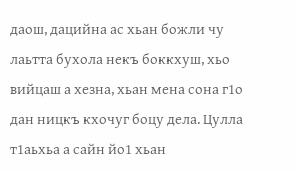даош, дацийна ас хьан божли чу лаьтта бухола некъ боккхуш, хьо вийцаш а хезна, хьан мена сона г1о дан ницкъ кхочуг боцу дела. Цулла т1аьхьа а сайн йо1 хьан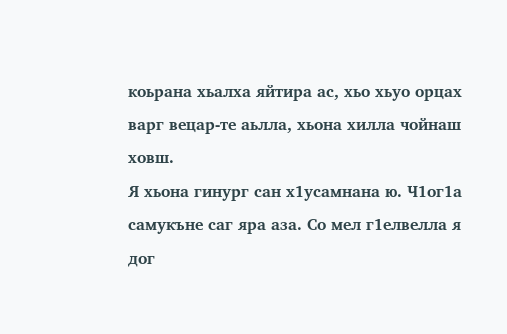коьрана хьалха яйтира ас, хьо хьуо орцах варг вецар-те аьлла, хьона хилла чойнаш ховш.
Я хьона гинург сан х1усамнана ю. Ч1ог1а самукъне саг яра аза. Со мел г1елвелла я дог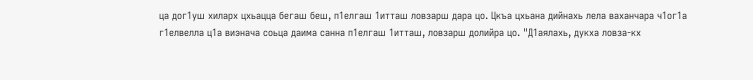ца дог1уш хиларх цхьацца бегаш беш, п1елгаш 1итташ ловзарш дара цо. Цкъа цхьана дийнахь лела ваханчара ч1ог1а г1елвелла ц1а виэнача соьца даима санна п1елгаш 1итташ, ловзарш долийра цо. "Д1аялахь, дукха ловза-кх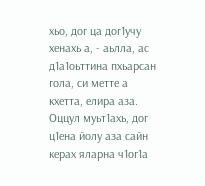хьо, дог ца дог1учу хенахь а, - аьлла, ас д1а1оьттина пхьарсан гола, си метте а кхетта, елира аза. Оццул муьт1ахь, дог ц1ена йолу аза сайн керах яларна ч1ог1а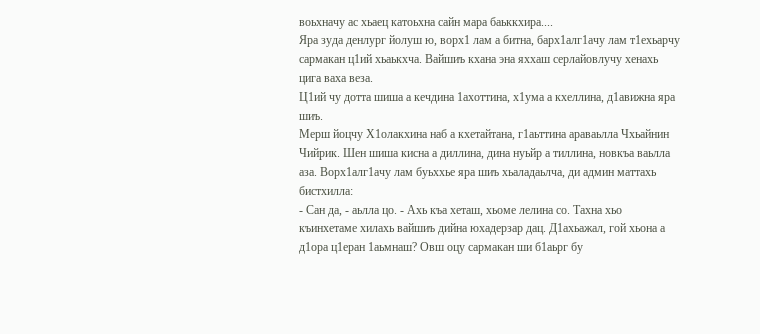воьхначу ас хьаец катоьхна сайн мара баьккхира....
Яра зуда денлург йолуш ю, ворх1 лам а битна, барх1алг1ачу лам т1ехьарчу сармакан ц1ий хьаькхча. Вайшиъ кхана эна яххаш серлайовлучу хенахь цига ваха веза.
Ц1ий чу дотта шиша а кечдина 1ахоттина, х1ума а кхеллина, д1авижна яра шиъ.
Мерш йоцчу Х1олакхина наб а кхетайтана, г1аьттина араваьлла Чхьайнин Чийрик. Шен шиша кисна а диллина, дина нуьйр а тиллина, новкъа ваьлла аза. Ворх1алг1ачу лам буьххье яра шиъ хьаладаьлча, ди админ маттахь бистхилла:
- Сан да, - аьлла цо. - Ахь къа хеташ, хьоме лелина со. Тахна хьо къинхетаме хилахь вайшиъ дийна юхадерзар дац. Д1ахьажал, гой хьона а д1ора ц1еран 1аьмнаш? Овш оцу сармакан ши б1аьрг бу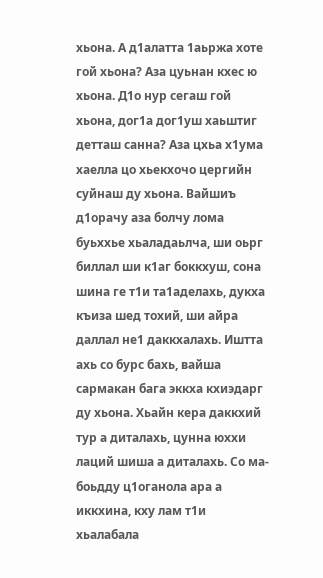хьона. А д1алатта 1аьржа хоте гой хьона? Аза цуьнан кхес ю хьона. Д1о нур сегаш гой хьона, дог1а дог1уш хаьштиг детташ санна? Аза цхьа х1ума хаелла цо хьекхочо цергийн суйнаш ду хьона. Вайшиъ д1орачу аза болчу лома буьххье хьаладаьлча, ши оьрг биллал ши к1аг боккхуш, сона шина ге т1и та1аделахь, дукха къиза шед тохий, ши айра даллал не1 даккхалахь. Иштта ахь со бурс бахь, вайша сармакан бага эккха кхиэдарг ду хьона. Хьайн кера даккхий тур а диталахь, цунна юххи лаций шиша а диталахь. Со ма-боьдду ц1оганола ара а иккхина, кху лам т1и хьалабала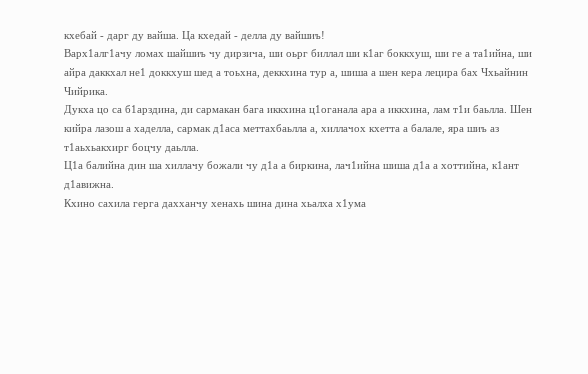кхебай - дарг ду вайша. Ца кхедай - делла ду вайшиъ!
Варх1алг1ачу ломах шайшиъ чу дирзича, ши оьрг биллал ши к1аг боккхуш, ши ге а та1ийна, ши айра даккхал не1 доккхуш шед а тоьхна, деккхина тур а, шиша а шен кера лецира бах Чхьайнин Чийрика.
Дукха цо са б1арздина, ди сармакан бага иккхина ц1оганала ара а иккхина, лам т1и баьлла. Шен кийра лазош а хаделла, сармак д1аса меттахбаьлла а, хиллачох кхетта а балале, яра шиъ аз т1аьхьакхирг боцчу даьлла.
Ц1а балийна дин ша хиллачу божали чу д1а а биркина, лач1ийна шиша д1а а хоттийна, к1ант д1авижна.
Кхино сахила герга дахханчу хенахь шина дина хьалха х1ума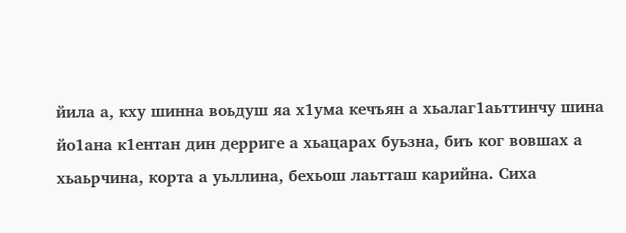йила а, кху шинна воьдуш яа х1ума кечъян а хьалаг1аьттинчу шина йо1ана к1ентан дин дерриге а хьацарах буьзна, биъ ког вовшах а хьаьрчина, корта а уьллина, бехьош лаьтташ карийна. Сиха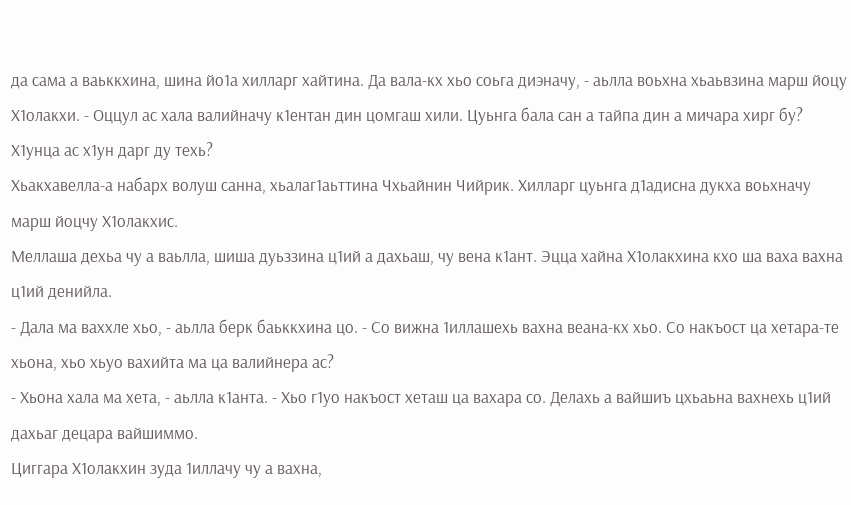да сама а ваьккхина, шина йо1а хилларг хайтина. Да вала-кх хьо соьга диэначу, - аьлла воьхна хьаьвзина марш йоцу Х1олакхи. - Оццул ас хала валийначу к1ентан дин цомгаш хили. Цуьнга бала сан а тайпа дин а мичара хирг бу? Х1унца ас х1ун дарг ду техь?
Хьакхавелла-а набарх волуш санна, хьалаг1аьттина Чхьайнин Чийрик. Хилларг цуьнга д1адисна дукха воьхначу марш йоцчу Х1олакхис.
Меллаша дехьа чу а ваьлла, шиша дуьззина ц1ий а дахьаш, чу вена к1ант. Эцца хайна Х1олакхина кхо ша ваха вахна ц1ий денийла.
- Дала ма ваххле хьо, - аьлла берк баьккхина цо. - Со вижна 1иллашехь вахна веана-кх хьо. Со накъост ца хетара-те хьона, хьо хьуо вахийта ма ца валийнера ас?
- Хьона хала ма хета, - аьлла к1анта. - Хьо г1уо накъост хеташ ца вахара со. Делахь а вайшиъ цхьаьна вахнехь ц1ий дахьаг децара вайшиммо.
Циггара Х1олакхин зуда 1иллачу чу а вахна,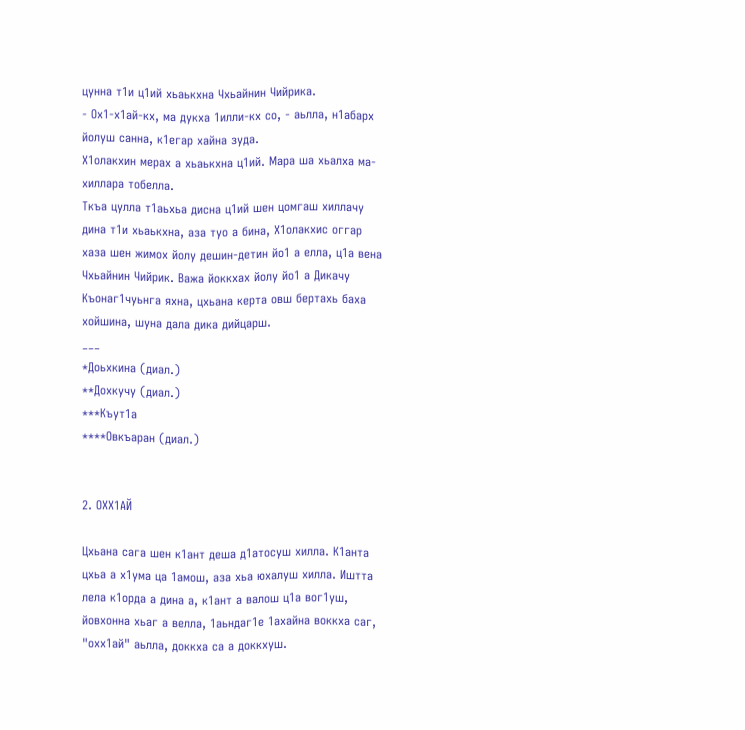цунна т1и ц1ий хьаькхна Чхьайнин Чийрика.
- Ох1-х1ай-кх, ма дукха 1илли-кх со, - аьлла, н1абарх йолуш санна, к1егар хайна зуда.
Х1олакхин мерах а хьаькхна ц1ий. Мара ша хьалха ма-хиллара тобелла.
Ткъа цулла т1аьхьа дисна ц1ий шен цомгаш хиллачу дина т1и хьаькхна, аза туо а бина, Х1олакхис оггар хаза шен жимох йолу дешин-детин йо1 а елла, ц1а вена Чхьайнин Чийрик. Важа йоккхах йолу йо1 а Дикачу Къонаг1чуьнга яхна, цхьана керта овш бертахь баха хойшина, шуна дала дика дийцарш.
___
*Доьхкина (диал.)
**Дохкучу (диал.)
***Къут1а
****Овкъаран (диал.)


2. ОХХ1АЙ

Цхьана сага шен к1ант деша д1атосуш хилла. К1анта цхьа а х1ума ца 1амош, аза хьа юхалуш хилла. Иштта лела к1орда а дина а, к1ант а валош ц1а вог1уш, йовхонна хьаг а велла, 1аьндаг1е 1ахайна воккха саг, "охх1ай" аьлла, доккха са а доккхуш.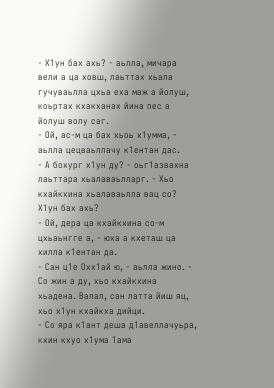- Х1ун бах ахь? - аьлла, мичара вели а ца ховш, лаьттах хьала гучуваьлла цхьа еха маж а йолуш, коьртах кхакханах йина пес а йолуш волу саг.
- Ой, ас-м ца бах хьоь х1умма, - аьлла цецваьллачу к1ентан дас.
- А бохург х1ун ду? - оьг1азвахна лаьттара хьалаваьлларг. - Хьо кхайкхина хьалаваьлла вац со? Х1ун бах ахь?
- Ой, дера ца кхайкхина со-м цхьаьнгге а, - юха а кхеташ ца хилла к1ентан да.
- Сан ц1е Охх1ай ю, - аьлла жино. - Со жин а ду, хьо кхайкхина хьадена. Валал, сан латта йиш яц, хьо х1ун кхайкха дийци.
- Со яра к1ант деша д1авеллачуьра, кхин кхуо х1ума 1ама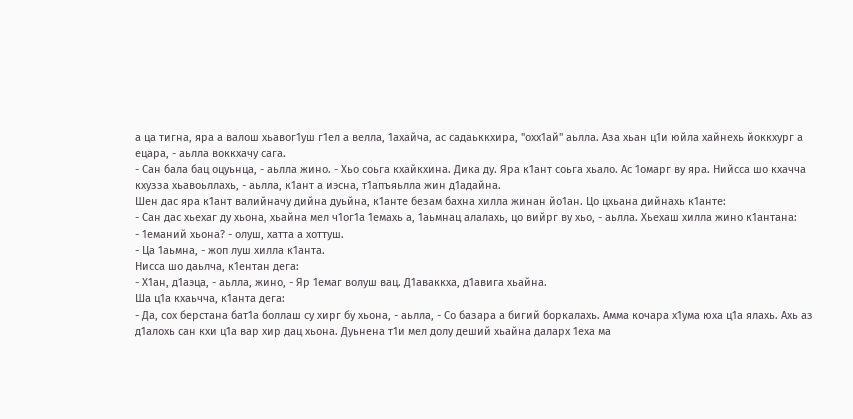а ца тигна, яра а валош хьавог1уш г1ел а велла, 1ахайча, ас садаьккхира, "охх1ай" аьлла. Аза хьан ц1и юйла хайнехь йоккхург а ецара, - аьлла воккхачу сага.
- Сан бала бац оцуьнца, - аьлла жино. - Хьо соьга кхайкхина. Дика ду. Яра к1ант соьга хьало. Ас 1омарг ву яра. Нийсса шо кхачча кхузза хьавоьллахь, - аьлла, к1ант а иэсна, т1апъяьлла жин д1адайна.
Шен дас яра к1ант валийначу дийна дуьйна, к1анте безам бахна хилла жинан йо1ан. Цо цхьана дийнахь к1анте:
- Сан дас хьехаг ду хьона, хьайна мел ч1ог1а 1емахь а, 1аьмнац алалахь, цо вийрг ву хьо, - аьлла. Хьехаш хилла жино к1антана:
- 1еманий хьона? - олуш, хатта а хоттуш.
- Ца 1аьмна, - жоп луш хилла к1анта.
Нисса шо даьлча, к1ентан дега:
- Х1ан, д1аэца, - аьлла, жино, - Яр 1емаг волуш вац. Д1аваккха, д1авига хьайна.
Ша ц1а кхаьчча, к1анта дега:
- Да, сох берстана бат1а боллаш су хирг бу хьона, - аьлла, - Со базара а бигий боркалахь. Амма кочара х1ума юха ц1а ялахь. Ахь аз д1алохь сан кхи ц1а вар хир дац хьона. Дуьнена т1и мел долу деший хьайна даларх 1еха ма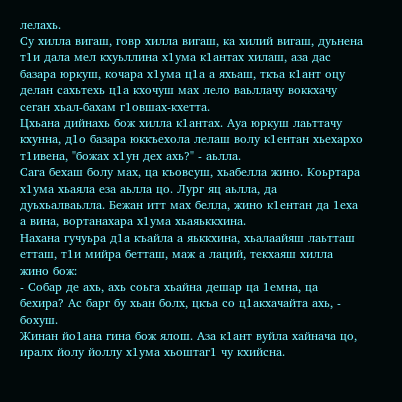лелахь.
Су хилла вигаш, говр хилла вигаш, ка хилий вигаш, дуьнена т1и дала мел кхуьллина х1ума к1антах хилаш, аза дас базара юркуш, кочара х1ума ц1а а яхьаш, ткъа к1ант оцу делан сахьтехь ц1а кхочуш мах лело ваьллачу воккхачу сеган хьал-бахам г1овшах-кхетта.
Цхьана дийнахь бож хилла к1антах. Ауа юркуш лаьттачу кхунна, д1о базара юккъехола лелаш волу к1ентан хьехархо т1ивена, "божах х1ун дех ахь?" - аьлла.
Сага бехаш болу мах, ца къовсуш, хьабелла жино. Коьртара х1ума хьаяла еза аьлла цо. Лург яц аьлла, да дуьхьалваьлла. Бежан итт мах белла, жино к1ентан да 1еха а вина, вортанахара х1ума хьаяьккхина.
Нахана гучуьра д1а къайла а яьккхина, хьалаайяш лаьтташ етташ, т1и мийра бетташ, маж а лаций, текхаяш хилла жино бож:
- Собар де ахь, ахь соьга хьайна дешар ца 1емна, ца бехира? Ас барг бу хьан болх, цкъа со ц1акхачайта ахь, - бохуш.
Жинан йо1ана гина бож ялош. Аза к1ант вуйла хайнача цо, иралх йолу йоллу х1ума хьоштаг1 чу кхийсна.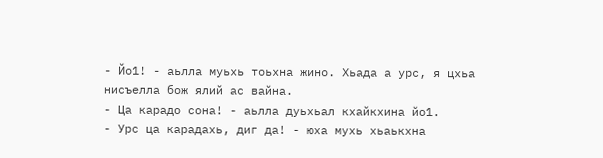- Йо1! - аьлла муьхь тоьхна жино. Хьада а урс, я цхьа нисъелла бож ялий ас вайна.
- Ца карадо сона! - аьлла дуьхьал кхайкхина йо1.
- Урс ца карадахь, диг да! - юха мухь хьаькхна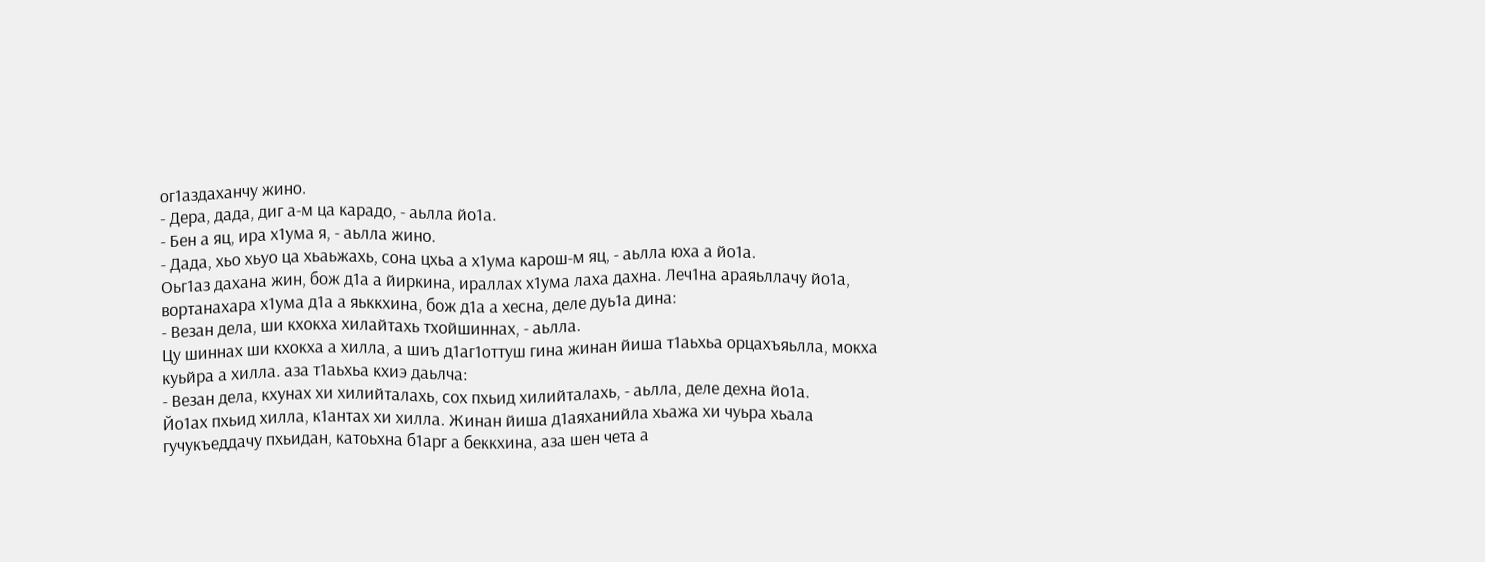ог1аздаханчу жино.
- Дера, дада, диг а-м ца карадо, - аьлла йо1а.
- Бен а яц, ира х1ума я, - аьлла жино.
- Дада, хьо хьуо ца хьаьжахь, сона цхьа а х1ума карош-м яц, - аьлла юха а йо1а.
Оьг1аз дахана жин, бож д1а а йиркина, ираллах х1ума лаха дахна. Леч1на араяьллачу йо1а, вортанахара х1ума д1а а яьккхина, бож д1а а хесна, деле дуь1а дина:
- Везан дела, ши кхокха хилайтахь тхойшиннах, - аьлла.
Цу шиннах ши кхокха а хилла, а шиъ д1аг1оттуш гина жинан йиша т1аьхьа орцахъяьлла, мокха куьйра а хилла. аза т1аьхьа кхиэ даьлча:
- Везан дела, кхунах хи хилийталахь, сох пхьид хилийталахь, - аьлла, деле дехна йо1а.
Йо1ах пхьид хилла, к1антах хи хилла. Жинан йиша д1аяханийла хьажа хи чуьра хьала гучукъеддачу пхьидан, катоьхна б1арг а беккхина, аза шен чета а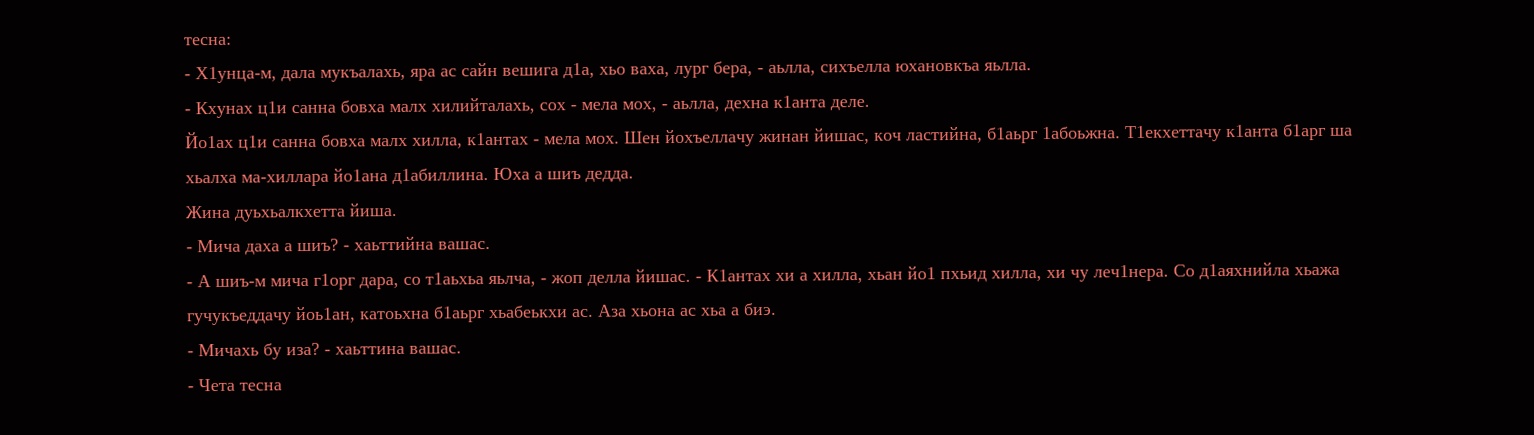тесна:
- Х1унца-м, дала мукъалахь, яра ас сайн вешига д1а, хьо ваха, лург бера, - аьлла, сихъелла юхановкъа яьлла.
- Кхунах ц1и санна бовха малх хилийталахь, сох - мела мох, - аьлла, дехна к1анта деле.
Йо1ах ц1и санна бовха малх хилла, к1антах - мела мох. Шен йохъеллачу жинан йишас, коч ластийна, б1аьрг 1абоьжна. Т1екхеттачу к1анта б1арг ша хьалха ма-хиллара йо1ана д1абиллина. Юха а шиъ дедда.
Жина дуьхьалкхетта йиша.
- Мича даха а шиъ? - хаьттийна вашас.
- А шиъ-м мича г1орг дара, со т1аьхьа яьлча, - жоп делла йишас. - К1антах хи а хилла, хьан йо1 пхьид хилла, хи чу леч1нера. Со д1аяхнийла хьажа гучукъеддачу йоь1ан, катоьхна б1аьрг хьабеькхи ас. Аза хьона ас хьа а биэ.
- Мичахь бу иза? - хаьттина вашас.
- Чета тесна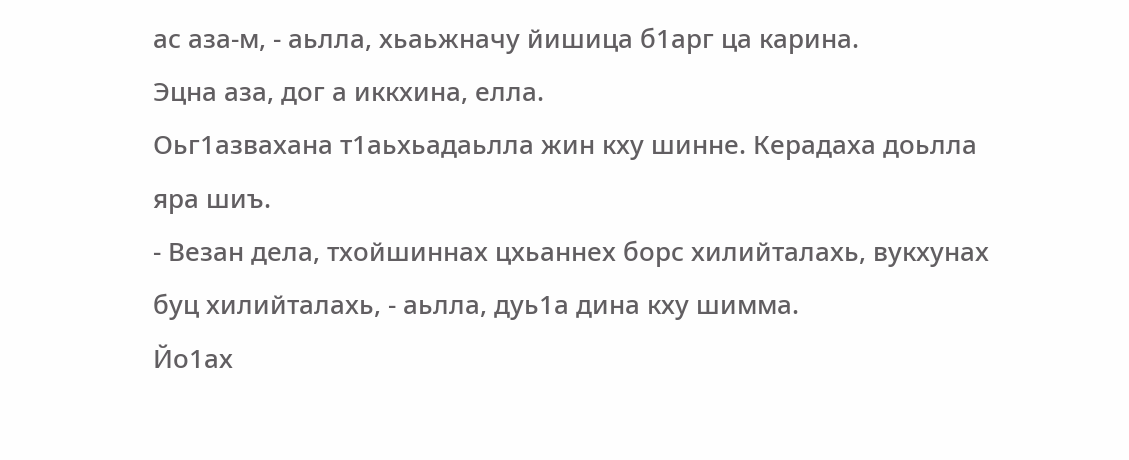ас аза-м, - аьлла, хьаьжначу йишица б1арг ца карина.
Эцна аза, дог а иккхина, елла.
Оьг1азвахана т1аьхьадаьлла жин кху шинне. Керадаха доьлла яра шиъ.
- Везан дела, тхойшиннах цхьаннех борс хилийталахь, вукхунах буц хилийталахь, - аьлла, дуь1а дина кху шимма.
Йо1ах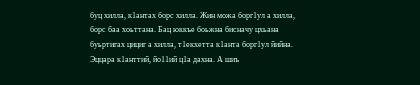буц хилла, к1антах борс хилла. Жин можа борг1ул а хилла, борс баа хоьттана. Бац юккъе боьжна бисначу цхьана буьртигах цициг а хилла, т1екхетта к1анта борг1ул йийна.
Эццара к1анттий, йо11ий ц1а дахна. А шиъ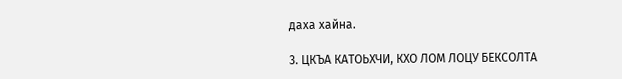даха хайна.

3. ЦКЪА КАТОЬХЧИ, КХО ЛОМ ЛОЦУ БЕКСОЛТА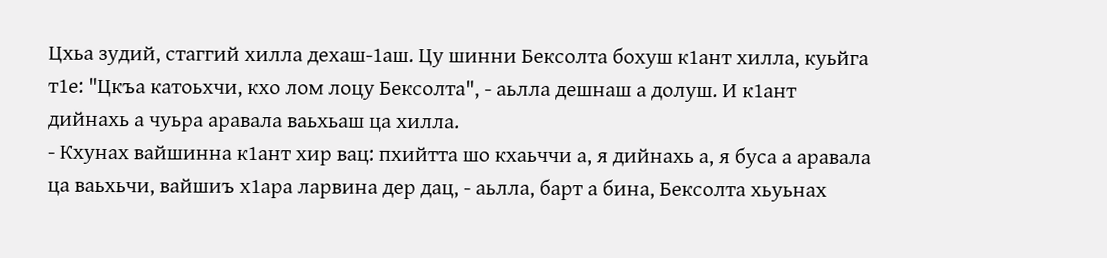Цхьа зудий, стаггий хилла дехаш-1аш. Цу шинни Бексолта бохуш к1ант хилла, куьйга т1е: "Цкъа катоьхчи, кхо лом лоцу Бексолта", - аьлла дешнаш а долуш. И к1ант дийнахь а чуьра аравала ваьхьаш ца хилла.
- Кхунах вайшинна к1ант хир вац: пхийтта шо кхаьччи а, я дийнахь а, я буса а аравала ца ваьхьчи, вайшиъ х1ара ларвина дер дац, - аьлла, барт а бина, Бексолта хьуьнах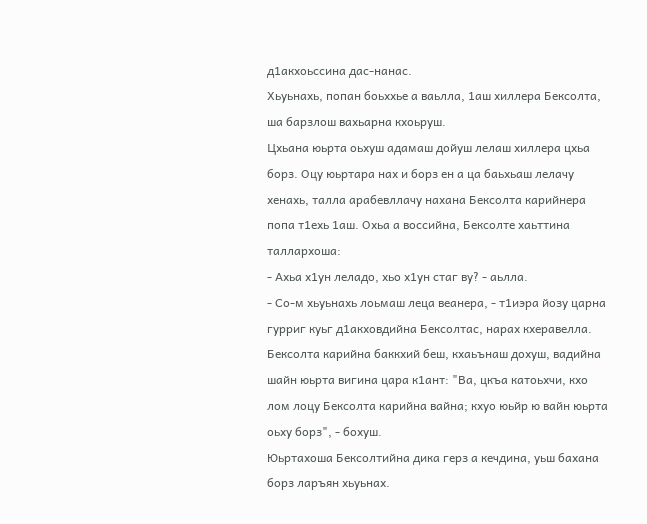д1акхоьссина дас-нанас.
Хьуьнахь, попан боьххье а ваьлла, 1аш хиллера Бексолта, ша барзлош вахьарна кхоьруш.
Цхьана юьрта оьхуш адамаш дойуш лелаш хиллера цхьа борз. Оцу юьртара нах и борз ен а ца баьхьаш лелачу хенахь, талла арабевллачу нахана Бексолта карийнера попа т1ехь 1аш. Охьа а воссийна, Бексолте хаьттина таллархоша:
- Ахьа х1ун леладо, хьо х1ун стаг ву? - аьлла.
- Со-м хьуьнахь лоьмаш леца веанера, - т1иэра йозу царна гурриг куьг д1акховдийна Бексолтас, нарах кхеравелла.
Бексолта карийна баккхий беш, кхаьънаш дохуш, вадийна шайн юьрта вигина цара к1ант: "Ва, цкъа катоьхчи, кхо лом лоцу Бексолта карийна вайна; кхуо юьйр ю вайн юьрта оьху борз", - бохуш.
Юьртахоша Бексолтийна дика герз а кечдина, уьш бахана борз ларъян хьуьнах.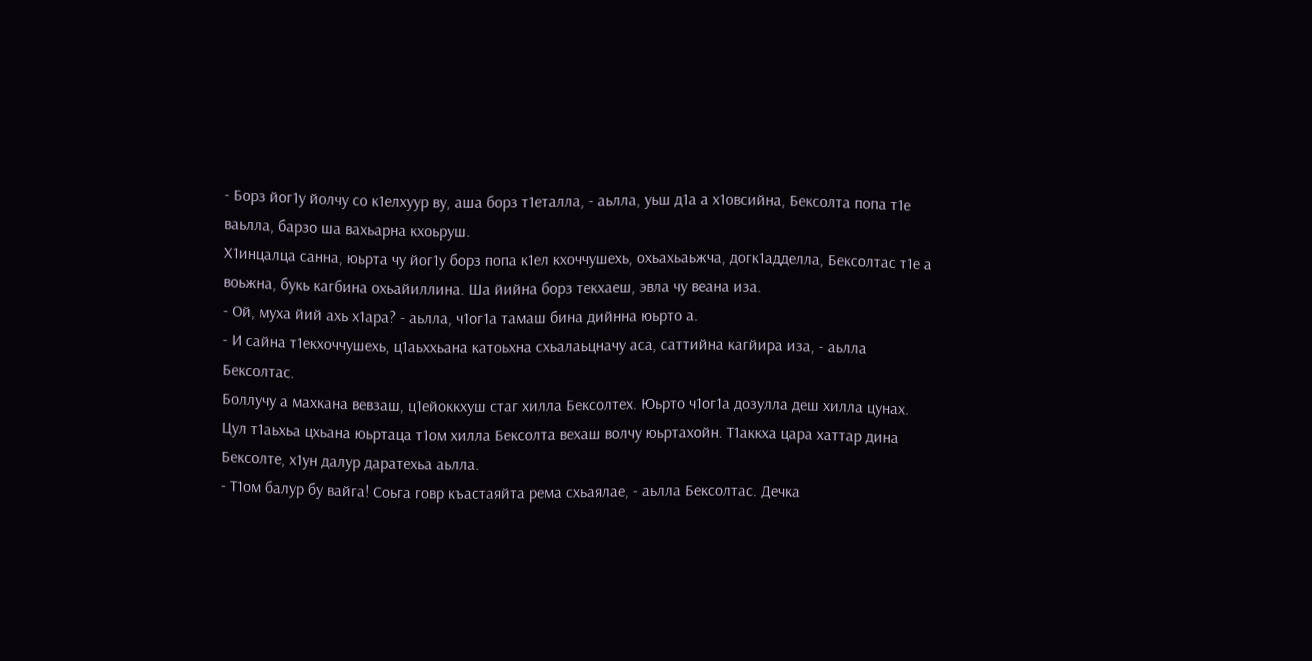- Борз йог1у йолчу со к1елхуур ву, аша борз т1еталла, - аьлла, уьш д1а а х1овсийна, Бексолта попа т1е ваьлла, барзо ша вахьарна кхоьруш.
Х1инцалца санна, юьрта чу йог1у борз попа к1ел кхоччушехь, охьахьаьжча, догк1адделла, Бексолтас т1е а воьжна, букь кагбина охьайиллина. Ша йийна борз текхаеш, эвла чу веана иза.
- Ой, муха йий ахь х1ара? - аьлла, ч1ог1а тамаш бина дийнна юьрто а.
- И сайна т1екхоччушехь, ц1аьххьана катоьхна схьалаьцначу аса, саттийна кагйира иза, - аьлла Бексолтас.
Боллучу а махкана вевзаш, ц1ейоккхуш стаг хилла Бексолтех. Юьрто ч1ог1а дозулла деш хилла цунах.
Цул т1аьхьа цхьана юьртаца т1ом хилла Бексолта вехаш волчу юьртахойн. Т1аккха цара хаттар дина Бексолте, х1ун далур даратехьа аьлла.
- Т1ом балур бу вайга! Соьга говр къастаяйта рема схьаялае, - аьлла Бексолтас. Дечка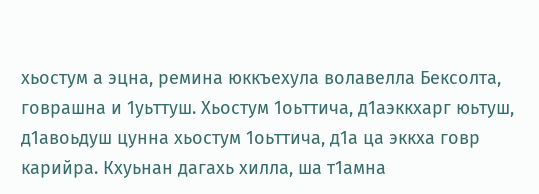хьостум а эцна, ремина юккъехула волавелла Бексолта, говрашна и 1уьттуш. Хьостум 1оьттича, д1аэккхарг юьтуш, д1авоьдуш цунна хьостум 1оьттича, д1а ца эккха говр карийра. Кхуьнан дагахь хилла, ша т1амна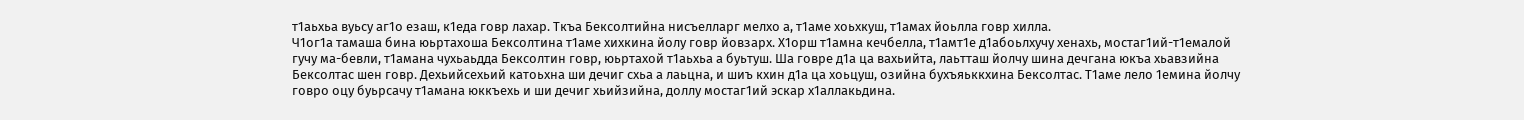т1аьхьа вуьсу аг1о езаш, к1еда говр лахар. Ткъа Бексолтийна нисъелларг мелхо а, т1аме хоьхкуш, т1амах йоьлла говр хилла.
Ч1ог1а тамаша бина юьртахоша Бексолтина т1аме хихкина йолу говр йовзарх. Х1орш т1амна кечбелла, т1амт1е д1абоьлхучу хенахь, мостаг1ий-т1емалой гучу ма-бевли, т1амана чухьаьдда Бексолтин говр, юьртахой т1аьхьа а буьтуш. Ша говре д1а ца вахьийта, лаьтташ йолчу шина дечгана юкъа хьавзийна Бексолтас шен говр. Дехьийсехьий катоьхна ши дечиг схьа а лаьцна, и шиъ кхин д1а ца хоьцуш, озийна бухъяьккхина Бексолтас. Т1аме лело 1емина йолчу говро оцу буьрсачу т1амана юккъехь и ши дечиг хьийзийна, доллу мостаг1ий эскар х1аллакьдина.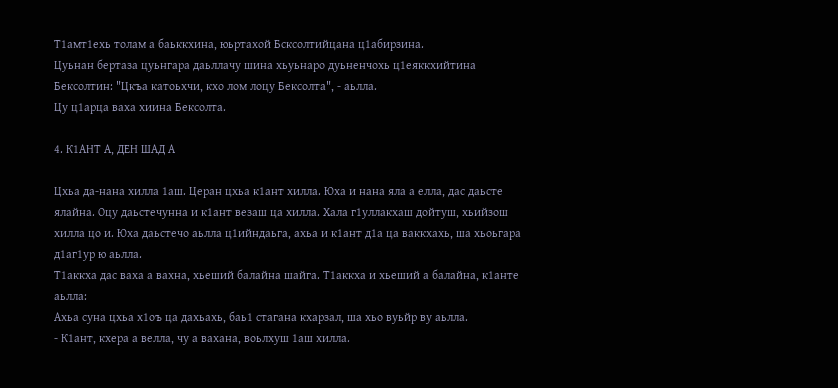Т1амт1ехь толам а баьккхина, юьртахой Бсксолтийцана ц1абирзина.
Цуьнан бертаза цуьнгара даьллачу шина хьуьнаро дуьненчохь ц1еяккхийтина Бексолтин: "Цкъа катоьхчи, кхо лом лоцу Бексолта", - аьлла.
Цу ц1арца ваха хиина Бексолта.

4. К1АНТ А, ДЕН ШАД А

Цхьа да-нана хилла 1аш. Церан цхьа к1ант хилла. Юха и нана яла а елла, дас даьсте ялайна. Оцу даьстечунна и к1ант везаш ца хилла. Хала г1уллакхаш дойтуш, хьийзош хилла цо и. Юха даьстечо аьлла ц1ийндаьга, ахьа и к1ант д1а ца ваккхахь, ша хьоьгара д1аг1ур ю аьлла.
Т1аккха дас ваха а вахна, хьеший балайна шайга. Т1аккха и хьеший а балайна, к1анте аьлла:
Ахьа суна цхьа х1оъ ца дахьахь, баь1 стагана кхарзал, ша хьо вуьйр ву аьлла.
- К1ант, кхера а велла, чу а вахана, воьлхуш 1аш хилла.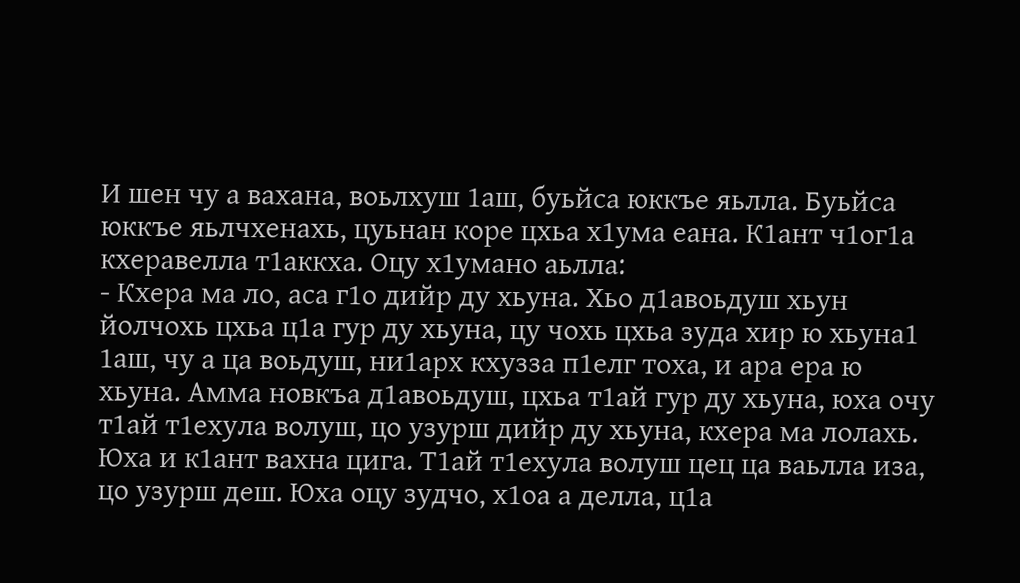И шен чу а вахана, воьлхуш 1аш, буьйса юккъе яьлла. Буьйса юккъе яьлчхенахь, цуьнан коре цхьа х1ума еана. К1ант ч1ог1а кхеравелла т1аккха. Оцу х1умано аьлла:
- Кхера ма ло, аса г1о дийр ду хьуна. Хьо д1авоьдуш хьун йолчохь цхьа ц1а гур ду хьуна, цу чохь цхьа зуда хир ю хьуна1 1аш, чу а ца воьдуш, ни1арх кхузза п1елг тоха, и ара ера ю хьуна. Амма новкъа д1авоьдуш, цхьа т1ай гур ду хьуна, юха очу т1ай т1ехула волуш, цо узурш дийр ду хьуна, кхера ма лолахь.
Юха и к1ант вахна цига. Т1ай т1ехула волуш цец ца ваьлла иза, цо узурш деш. Юха оцу зудчо, х1оа а делла, ц1а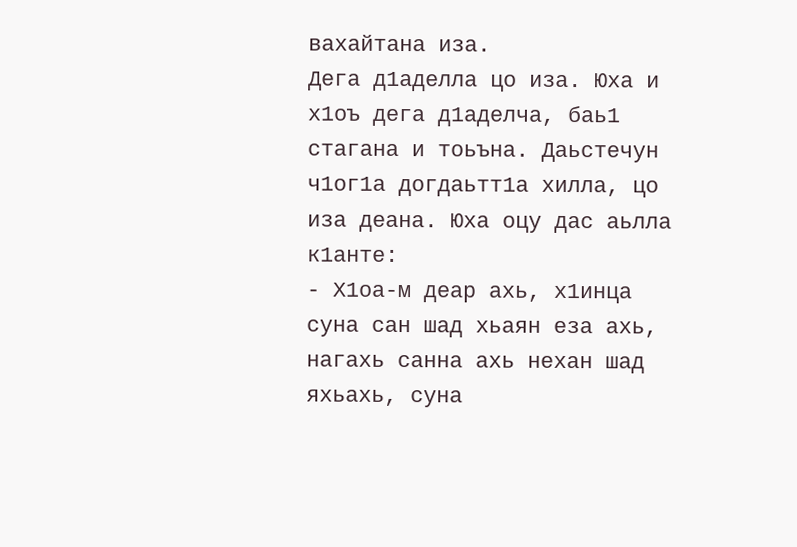вахайтана иза.
Дега д1аделла цо иза. Юха и х1оъ дега д1аделча, баь1 стагана и тоьъна. Даьстечун ч1ог1а догдаьтт1а хилла, цо иза деана. Юха оцу дас аьлла к1анте:
- Х1оа-м деар ахь, х1инца суна сан шад хьаян еза ахь, нагахь санна ахь нехан шад яхьахь, суна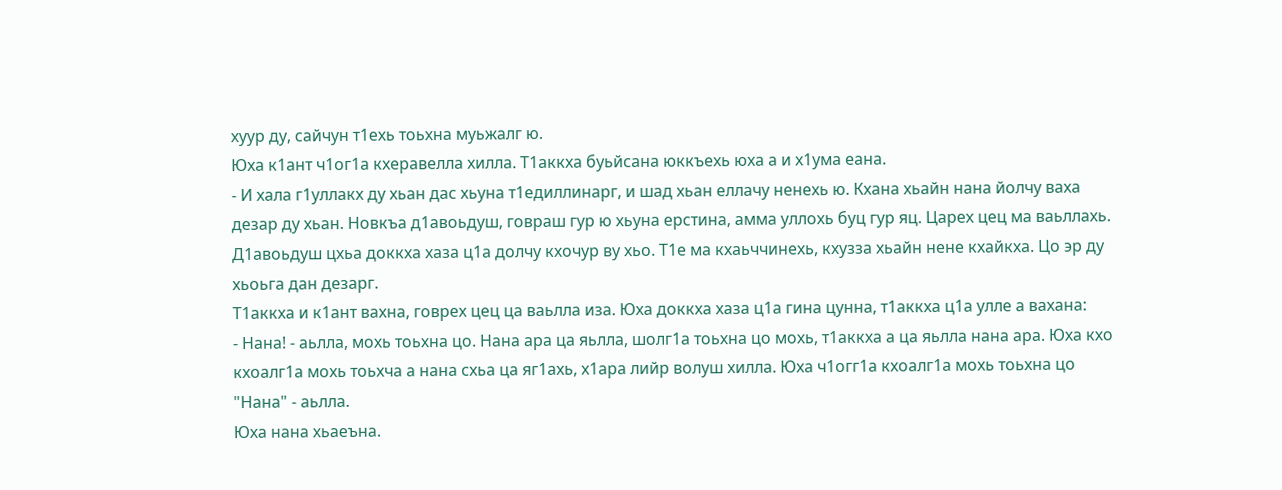хуур ду, сайчун т1ехь тоьхна муьжалг ю.
Юха к1ант ч1ог1а кхеравелла хилла. Т1аккха буьйсана юккъехь юха а и х1ума еана.
- И хала г1уллакх ду хьан дас хьуна т1едиллинарг, и шад хьан еллачу ненехь ю. Кхана хьайн нана йолчу ваха дезар ду хьан. Новкъа д1авоьдуш, говраш гур ю хьуна ерстина, амма уллохь буц гур яц. Царех цец ма ваьллахь. Д1авоьдуш цхьа доккха хаза ц1а долчу кхочур ву хьо. Т1е ма кхаьччинехь, кхузза хьайн нене кхайкха. Цо эр ду хьоьга дан дезарг.
Т1аккха и к1ант вахна, говрех цец ца ваьлла иза. Юха доккха хаза ц1а гина цунна, т1аккха ц1а улле а вахана:
- Нана! - аьлла, мохь тоьхна цо. Нана ара ца яьлла, шолг1а тоьхна цо мохь, т1аккха а ца яьлла нана ара. Юха кхо кхоалг1а мохь тоьхча а нана схьа ца яг1ахь, х1ара лийр волуш хилла. Юха ч1огг1а кхоалг1а мохь тоьхна цо "Нана" - аьлла.
Юха нана хьаеъна.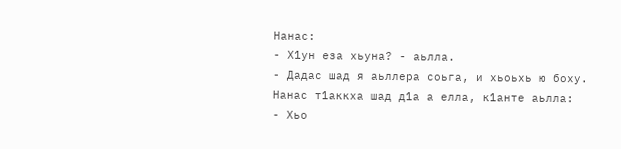Нанас:
- Х1ун еза хьуна? - аьлла.
- Дадас шад я аьллера соьга, и хьоьхь ю боху.
Нанас т1аккха шад д1а а елла, к1анте аьлла:
- Хьо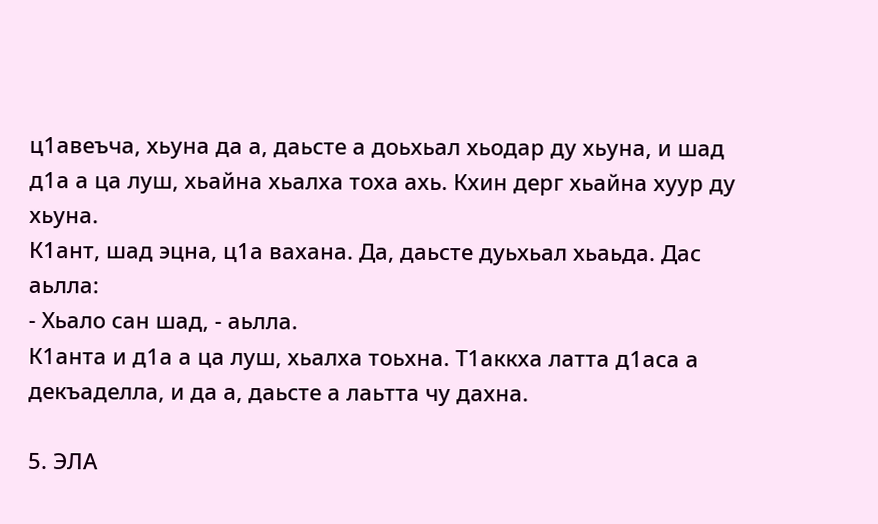ц1авеъча, хьуна да а, даьсте а доьхьал хьодар ду хьуна, и шад д1а а ца луш, хьайна хьалха тоха ахь. Кхин дерг хьайна хуур ду хьуна.
К1ант, шад эцна, ц1а вахана. Да, даьсте дуьхьал хьаьда. Дас аьлла:
- Хьало сан шад, - аьлла.
К1анта и д1а а ца луш, хьалха тоьхна. Т1аккха латта д1аса а декъаделла, и да а, даьсте а лаьтта чу дахна.

5. ЭЛА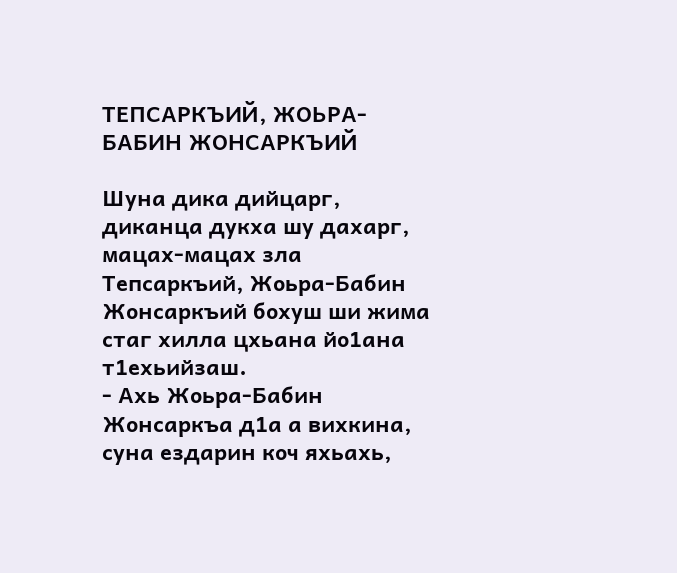ТЕПСАРКЪИЙ, ЖОЬРА-БАБИН ЖОНСАРКЪИЙ

Шуна дика дийцарг, диканца дукха шу дахарг, мацах-мацах зла Тепсаркъий, Жоьра-Бабин Жонсаркъий бохуш ши жима стаг хилла цхьана йо1ана т1ехьийзаш.
- Ахь Жоьра-Бабин Жонсаркъа д1а а вихкина, суна ездарин коч яхьахь,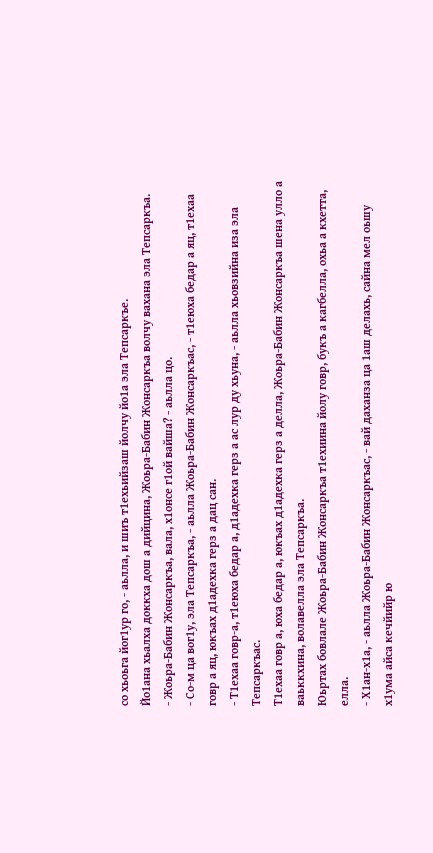со хьоьга йог1ур го, - аьлла, и шиъ т1ехьийзаш йолчу йо1а эла Тепсаркъе.
Йо1ана хьалха доккха дош а дийцина, Жоьра-Бабин Жонсаркъа волчу вахана эла Тепсаркъа.
- Жоьра-Бабин Жонсаркъа, вала, х1онсе г1ой вайша? - аьлла цо.
- Со-м ца вог1у, эла Тепсаркъа, - аьлла Жоьра-Бабин Жонсаркъас, - т1еюха бедар а яц, т1ехаа говр а яц, юкъах д1адехка герз а дац сан.
- Т1ехаа говр-а, т1еюха бедар а, д1адехка герз а ас лур ду хьуна, - аьлла хьовзийна иза эла Тепсаркъас.
Т1ехаа говр а, юха бедар а, юкъах д1адехка герз а делла, Жоьра-Бабин Жонсаркъа шена улло а ваьккхина, волавелла эла Тепсаркъа.
Юьртах бовлале Жоьра-Бабин Жонсаркъа т1ехиина йолу говр, букъ а кагбелла, охьа а кхетта, елла.
- Х1ан-х1а, - аьлла Жоьра-Бабин Жонсаркъас, - вай даханза ца 1аш делахь, сайна мел оьшу х1ума айса кечйийр ю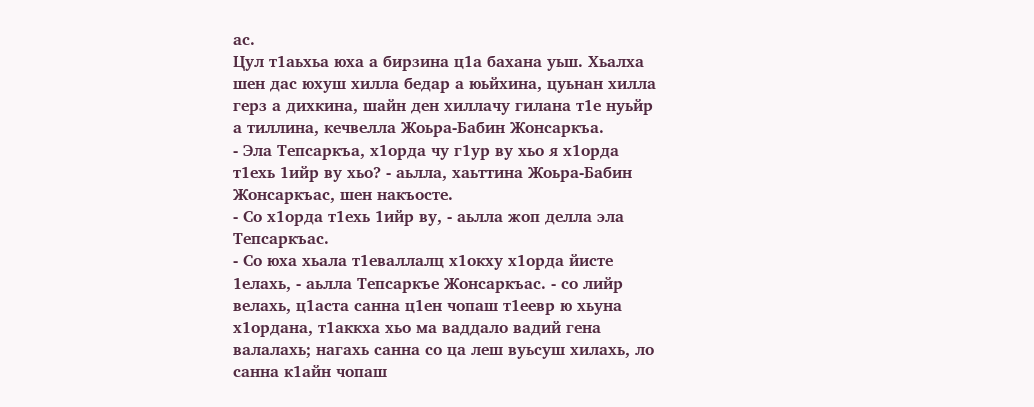ас.
Цул т1аьхьа юха а бирзина ц1а бахана уьш. Хьалха шен дас юхуш хилла бедар а юьйхина, цуьнан хилла герз а дихкина, шайн ден хиллачу гилана т1е нуьйр а тиллина, кечвелла Жоьра-Бабин Жонсаркъа.
- Эла Тепсаркъа, х1орда чу г1ур ву хьо я х1орда т1ехь 1ийр ву хьо? - аьлла, хаьттина Жоьра-Бабин Жонсаркъас, шен накъосте.
- Со х1орда т1ехь 1ийр ву, - аьлла жоп делла эла Тепсаркъас.
- Со юха хьала т1еваллалц х1окху х1орда йисте 1елахь, - аьлла Тепсаркъе Жонсаркъас. - со лийр велахь, ц1аста санна ц1ен чопаш т1еевр ю хьуна х1ордана, т1аккха хьо ма ваддало вадий гена валалахь; нагахь санна со ца леш вуьсуш хилахь, ло санна к1айн чопаш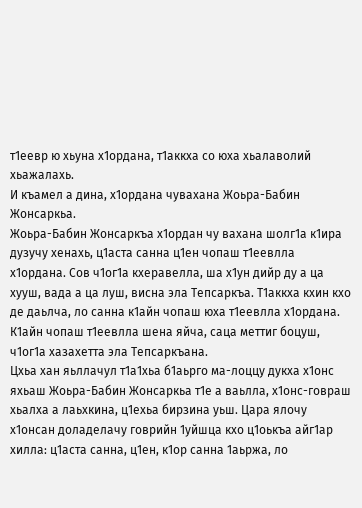т1еевр ю хьуна х1ордана, т1аккха со юха хьалаволий хьажалахь.
И къамел а дина, х1ордана чувахана Жоьра-Бабин Жонсаркьа.
Жоьра-Бабин Жонсаркъа х1ордан чу вахана шолг1а к1ира дузучу хенахь, ц1аста санна ц1ен чопаш т1еевлла х1ордана. Сов ч1ог1а кхеравелла, ша х1ун дийр ду а ца хууш, вада а ца луш, висна эла Тепсаркъа. Т1аккха кхин кхо де даьлча, ло санна к1айн чопаш юха т1еевлла х1ордана. К1айн чопаш т1еевлла шена яйча, саца меттиг боцуш, ч1ог1а хазахетта эла Тепсаркъана.
Цхьа хан яьллачул т1а1хьа б1аьрго ма-лоццу дукха х1онс яхьаш Жоьра-Бабин Жонсаркьа т1е а ваьлла, х1онс-говраш хьалха а лаьхкина, ц1ехьа бирзина уьш. Цара ялочу х1онсан доладелачу говрийн 1уйшца кхо ц1оькъа айг1ар хилла: ц1аста санна, ц1ен, к1ор санна 1аьржа, ло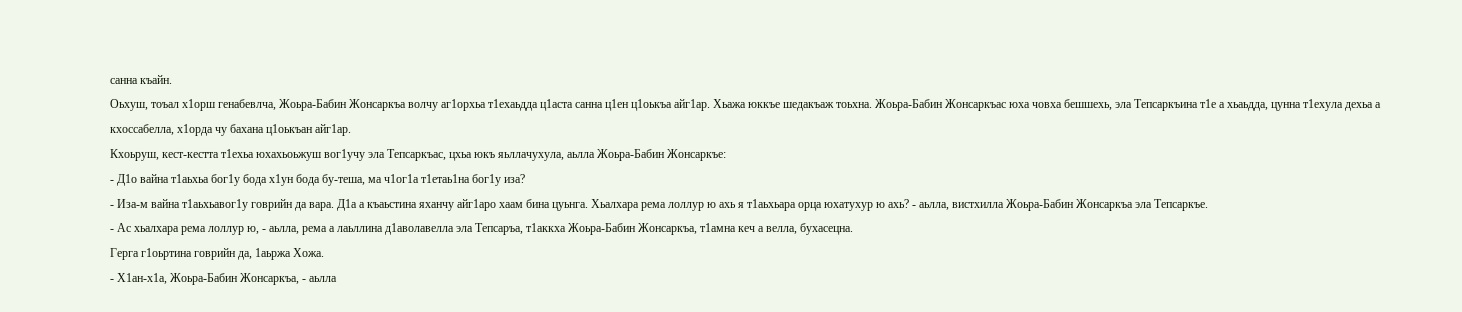санна къайн.
Оьхуш, тоъал х1орш генабевлча, Жоьра-Бабин Жонсаркъа волчу аг1орхьа т1ехаьдда ц1аста санна ц1ен ц1оькъа айг1ар. Хьажа юккъе шедакъаж тоьхна. Жоьра-Бабин Жонсаркъас юха човха бешшехь, эла Тепсаркъина т1е а хьаьдда, цунна т1ехула дехьа а кхоссабелла, х1орда чу бахана ц1оькъан айг1ар.
Кхоьруш, кест-кестта т1ехьа юхахьоьжуш вог1учу эла Тепсаркъас, цхьа юкъ яьллачухула, аьлла Жоьра-Бабин Жонсаркъе:
- Д1о вайна т1аьхьа бог1у бода х1ун бода бу-теша, ма ч1ог1а т1етаь1на бог1у иза?
- Иза-м вайна т1аьхьавог1у говрийн да вара. Д1а а къаьстина яханчу айг1аро хаам бина цуьнга. Хьалхара рема лоллур ю ахь я т1аьхьара орца юхатухур ю ахь? - аьлла, вистхилла Жоьра-Бабин Жонсаркъа эла Тепсаркъе.
- Ас хьалхара рема лоллур ю, - аьлла, рема а лаьллина д1аволавелла эла Тепсаръа, т1аккха Жоьра-Бабин Жонсаркъа, т1амна кеч а велла, бухасецна.
Герга г1оьртина говрийн да, 1аьржа Хожа.
- Х1ан-х1а, Жоьра-Бабин Жонсаркъа, - аьлла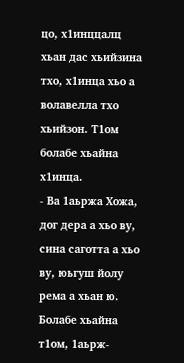цо, х1инццалц хьан дас хьийзина тхо, х1инца хьо а волавелла тхо хьийзон. Т1ом болабе хьайна х1инца.
- Ва 1аьржа Хожа, дог дера а хьо ву, сина саготта а хьо ву, юьгуш йолу рема а хьан ю. Болабе хьайна т1ом, 1аьрж-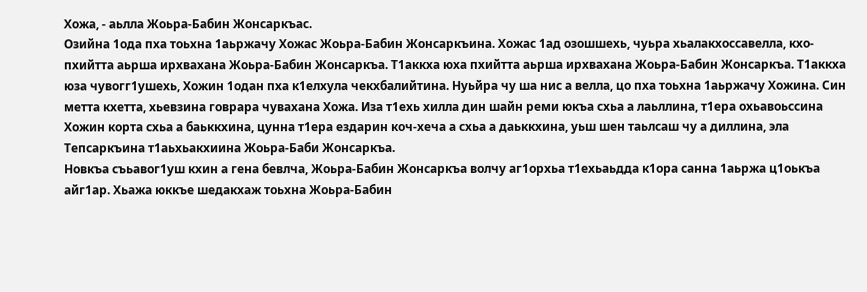Хожа, - аьлла Жоьра-Бабин Жонсаркъас.
Озийна 1ода пха тоьхна 1аьржачу Хожас Жоьра-Бабин Жонсаркъина. Хожас 1ад озошшехь, чуьра хьалакхоссавелла, кхо-пхийтта аьрша ирхвахана Жоьра-Бабин Жонсаркъа. Т1аккха юха пхийтта аьрша ирхвахана Жоьра-Бабин Жонсаркъа. Т1аккха юза чувогг1ушехь, Хожин 1одан пха к1елхула чекхбалийтина. Нуьйра чу ша нис а велла, цо пха тоьхна 1аьржачу Хожина. Син метта кхетта, хьевзина говрара чувахана Хожа. Иза т1ехь хилла дин шайн реми юкъа схьа а лаьллина, т1ера охьавоьссина Хожин корта схьа а баьккхина, цунна т1ера ездарин коч-хеча а схьа а даьккхина, уьш шен таьлсаш чу а диллина, эла Тепсаркъина т1аьхьакхиина Жоьра-Баби Жонсаркъа.
Новкъа съьавог1уш кхин а гена бевлча, Жоьра-Бабин Жонсаркъа волчу аг1орхьа т1ехьаьдда к1ора санна 1аьржа ц1оькъа айг1ар. Хьажа юккъе шедакхаж тоьхна Жоьра-Бабин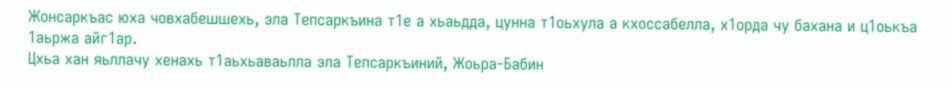Жонсаркъас юха човхабешшехь, эла Тепсаркъина т1е а хьаьдда, цунна т1оьхула а кхоссабелла, х1орда чу бахана и ц1оькъа 1аьржа айг1ар.
Цхьа хан яьллачу хенахь т1аьхьаваьлла эла Тепсаркъиний, Жоьра-Бабин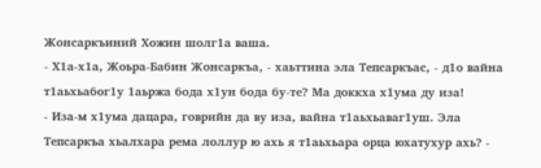Жонсаркъиний Хожин шолг1а ваша.
- Х1а-х1а, Жоьра-Бабин Жонсаркъа, - хаьттина эла Тепсаркъас, - д1о вайна т1аьхьабог1у 1аьржа бода х1ун бода бу-те? Ма доккха х1ума ду иза!
- Иза-м х1ума дацара, говрийн да ву иза, вайна т1аьхьаваг1уш. Эла Тепсаркъа хьалхара рема лоллур ю ахь я т1аьхьара орца юхатухур ахь? -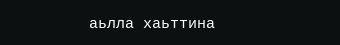аьлла хаьттина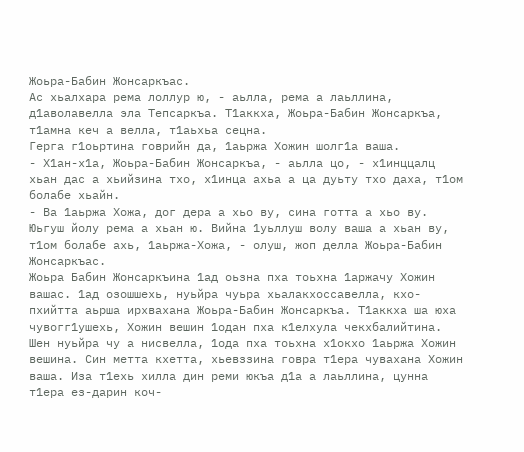Жоьра-Бабин Жонсаркъас.
Ас хьалхара рема лоллур ю, - аьлла, рема а лаьллина, д1аволавелла эла Тепсаркъа. Т1аккха, Жоьра-Бабин Жонсаркъа, т1амна кеч а велла, т1аьхьа сецна.
Герга г1оьртина говрийн да, 1аьржа Хожин шолг1а ваша.
- Х1ан-х1а, Жоьра-Бабин Жонсаркъа, - аьлла цо, - х1инццалц хьан дас а хьийзина тхо, х1инца ахьа а ца дуьту тхо даха, т1ом болабе хьайн.
- Ва 1аьржа Хожа, дог дера а хьо ву, сина готта а хьо ву. Юьгуш йолу рема а хьан ю. Вийна 1уьллуш волу ваша а хьан ву, т1ом болабе ахь, 1аьржа-Хожа, - олуш, жоп делла Жоьра-Бабин Жонсаркъас.
Жоьра Бабин Жонсаркъина 1ад оьзна пха тоьхна 1аржачу Хожин вашас. 1ад озошшехь, нуьйра чуьра хьалакхоссавелла, кхо-пхийтта аьрша ирхвахана Жоьра-Бабин Жонсаркъа. Т1аккха ша юха чувогг1ушехь, Хожин вешин 1одан пха к1елхула чекхбалийтина. Шен нуьйра чу а нисвелла, 1ода пха тоьхна х1окхо 1аьржа Хожин вешина. Син метта кхетта, хьевззина говра т1ера чувахана Хожин ваша. Иза т1ехь хилла дин реми юкъа д1а а лаьллина, цунна т1ера ез-дарин коч-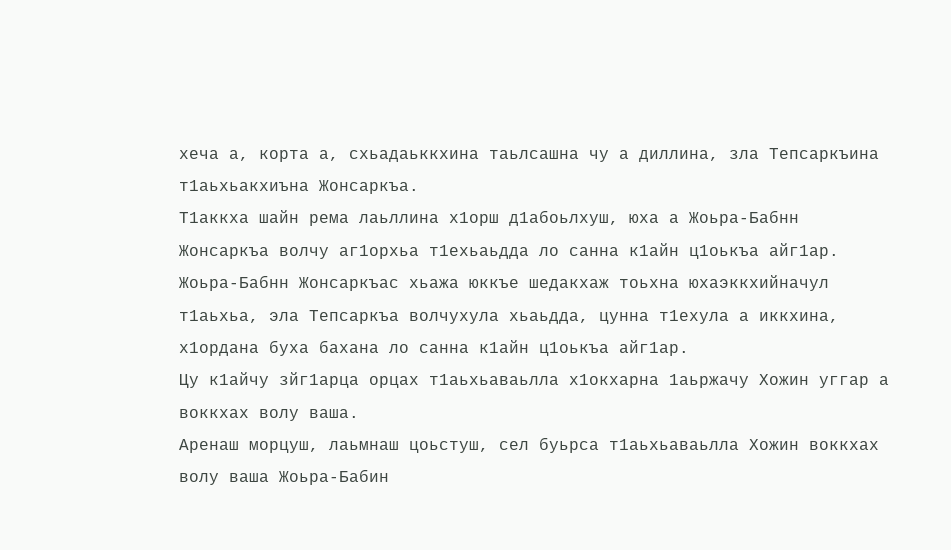хеча а, корта а, схьадаьккхина таьлсашна чу а диллина, зла Тепсаркъина т1аьхьакхиъна Жонсаркъа.
Т1аккха шайн рема лаьллина х1орш д1абоьлхуш, юха а Жоьра-Бабнн Жонсаркъа волчу аг1орхьа т1ехьаьдда ло санна к1айн ц1оькъа айг1ар. Жоьра-Бабнн Жонсаркъас хьажа юккъе шедакхаж тоьхна юхаэккхийначул т1аьхьа, эла Тепсаркъа волчухула хьаьдда, цунна т1ехула а иккхина, х1ордана буха бахана ло санна к1айн ц1оькъа айг1ар.
Цу к1айчу зйг1арца орцах т1аьхьаваьлла х1окхарна 1аьржачу Хожин уггар а воккхах волу ваша.
Аренаш морцуш, лаьмнаш цоьстуш, сел буьрса т1аьхьаваьлла Хожин воккхах волу ваша Жоьра-Бабин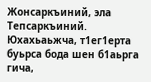Жонсаркъиний, эла Тепсаркъиний. Юхахьаьжча, т1ег1ерта буьрса бода шен б1аьрга гича,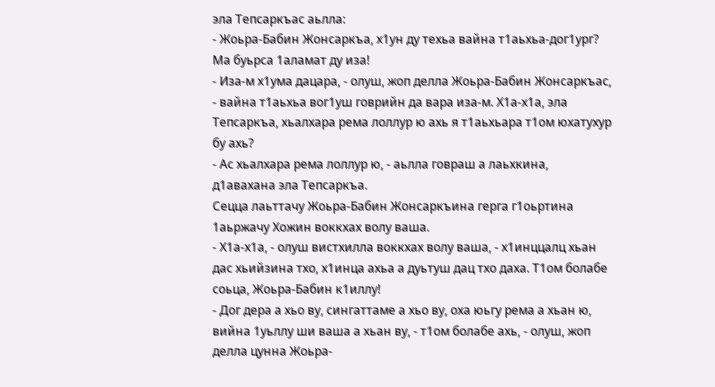эла Тепсаркъас аьлла:
- Жоьра-Бабин Жонсаркъа, х1ун ду техьа вайна т1аьхьа-дог1ург? Ма буьрса 1аламат ду иза!
- Иза-м х1ума дацара, - олуш, жоп делла Жоьра-Бабин Жонсаркъас, - вайна т1аьхьа вог1уш говрийн да вара иза-м. Х1а-х1а, эла Тепсаркъа, хьалхара рема лоллур ю ахь я т1аьхьара т1ом юхатухур бу ахь?
- Ас хьалхара рема лоллур ю, - аьлла говраш а лаьхкина, д1авахана эла Тепсаркъа.
Сецца лаьттачу Жоьра-Бабин Жонсаркъина герга г1оьртина 1аьржачу Хожин воккхах волу ваша.
- Х1а-х1а, - олуш вистхилла воккхах волу ваша, - х1инццалц хьан дас хьийзина тхо, х1инца ахьа а дуьтуш дац тхо даха. Т1ом болабе соьца, Жоьра-Бабин к1иллу!
- Дог дера а хьо ву, сингаттаме а хьо ву, оха юьгу рема а хьан ю, вийна 1уьллу ши ваша а хьан ву, - т1ом болабе ахь, - олуш, жоп делла цунна Жоьра-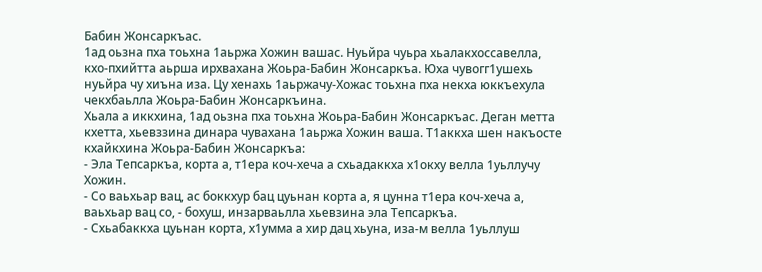Бабин Жонсаркъас.
1ад оьзна пха тоьхна 1аьржа Хожин вашас. Нуьйра чуьра хьалакхоссавелла, кхо-пхийтта аьрша ирхвахана Жоьра-Бабин Жонсаркъа. Юха чувогг1ушехь нуьйра чу хиъна иза. Цу хенахь 1аьржачу-Хожас тоьхна пха некха юккъехула чекхбаьлла Жоьра-Бабин Жонсаркъина.
Хьала а иккхина, 1ад оьзна пха тоьхна Жоьра-Бабин Жонсаркъас. Деган метта кхетта, хьевззина динара чувахана 1аьржа Хожин ваша. Т1аккха шен накъосте кхайкхина Жоьра-Бабин Жонсаркъа:
- Эла Тепсаркъа, корта а, т1ера коч-хеча а схьадаккха х1окху велла 1уьллучу Хожин.
- Со ваьхьар вац, ас боккхур бац цуьнан корта а, я цунна т1ера коч-хеча а, ваьхьар вац со, - бохуш, инзарваьлла хьевзина эла Тепсаркъа.
- Схьабаккха цуьнан корта, х1умма а хир дац хьуна, иза-м велла 1уьллуш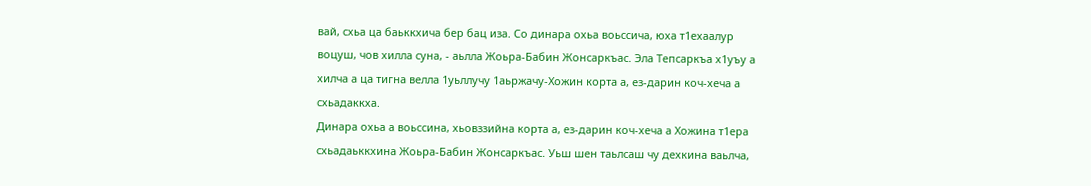вай, схьа ца баьккхича бер бац иза. Со динара охьа воьссича, юха т1ехаалур воцуш, чов хилла суна, - аьлла Жоьра-Бабин Жонсаркъас. Эла Тепсаркъа х1уъу а хилча а ца тигна велла 1уьллучу 1аьржачу-Хожин корта а, ез-дарин коч-хеча а схьадаккха.
Динара охьа а воьссина, хьовззийна корта а, ез-дарин коч-хеча а Хожина т1ера схьадаьккхина Жоьра-Бабин Жонсаркъас. Уьш шен таьлсаш чу дехкина ваьлча,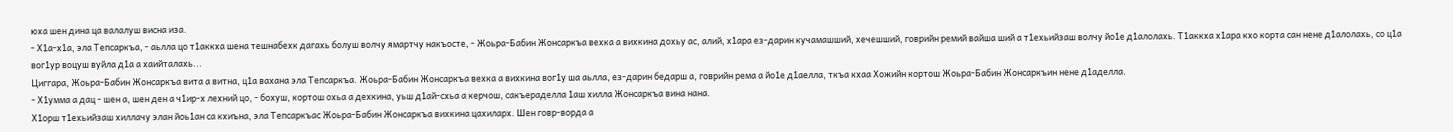юха шен дина ца валалуш висна иза.
- Х1а-х1а, эла Тепсаркъа, - аьлла цо т1аккха шена тешнабехк дагахь болуш волчу ямартчу накъосте, - Жоьра-Бабин Жонсаркъа вехка а вихкина дохьу ас, алий, х1ара ез-дарин кучамашший, хечешший, говрийн ремий вайша ший а т1ехьийзаш волчу йо1е д1алолахь. Т1аккха х1ара кхо корта сан нене д1алолахь, со ц1а вог1ур воцуш вуйла д1а а хаийталахь...
Циггара, Жоьра-Бабин Жонсаркъа вита а витна, ц1а вахана эла Тепсаркъа. Жоьра-Бабин Жонсаркъа вехка а вихкина вог1у ша аьлла, ез-дарин бедарш а, говрийн рема а йо1е д1аелла, ткъа кхаа Хожийн кортош Жоьра-Бабин Жонсаркъин нене д1аделла.
- Х1умма а дац - шен а, шен ден а ч1ир-х лехний цо, - бохуш, кортош охьа а дехкина, уьш д1ай-схьа а керчош, сакъераделла 1аш хилла Жонсаркъа вина нана.
Х1орш т1ехьийзаш хиллачу элан йоь1ан са кхиъна, эла Тепсаркъас Жоьра-Бабин Жонсаркъа вихкина цахиларх. Шен говр-ворда а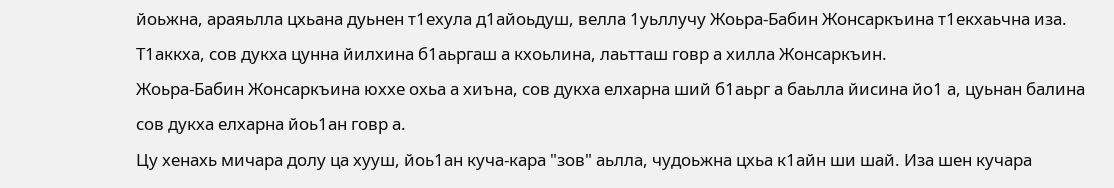йоьжна, араяьлла цхьана дуьнен т1ехула д1айоьдуш, велла 1уьллучу Жоьра-Бабин Жонсаркъина т1екхаьчна иза. Т1аккха, сов дукха цунна йилхина б1аьргаш а кхоьлина, лаьтташ говр а хилла Жонсаркъин.
Жоьра-Бабин Жонсаркъина юххе охьа а хиъна, сов дукха елхарна ший б1аьрг а баьлла йисина йо1 а, цуьнан балина сов дукха елхарна йоь1ан говр а.
Цу хенахь мичара долу ца хууш, йоь1ан куча-кара "зов" аьлла, чудоьжна цхьа к1айн ши шай. Иза шен кучара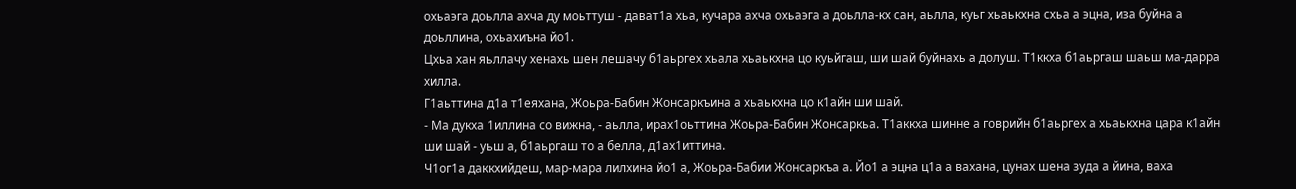охьаэга доьлла ахча ду моьттуш - дават1а хьа, кучара ахча охьаэга а доьлла-кх сан, аьлла, куьг хьаькхна схьа а эцна, иза буйна а доьллина, охьахиъна йо1.
Цхьа хан яьллачу хенахь шен лешачу б1аьргех хьала хьаькхна цо куьйгаш, ши шай буйнахь а долуш. Т1ккха б1аьргаш шаьш ма-дарра хилла.
Г1аьттина д1а т1еяхана, Жоьра-Бабин Жонсаркъина а хьаькхна цо к1айн ши шай.
- Ма дукха 1иллина со вижна, - аьлла, ирах1оьттина Жоьра-Бабин Жонсаркьа. Т1аккха шинне а говрийн б1аьргех а хьаькхна цара к1айн ши шай - уьш а, б1аьргаш то а белла, д1ах1иттина.
Ч1ог1а даккхийдеш, мар-мара лилхина йо1 а, Жоьра-Бабии Жонсаркъа а. Йо1 а эцна ц1а а вахана, цунах шена зуда а йина, ваха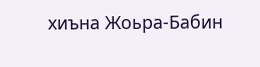хиъна Жоьра-Бабин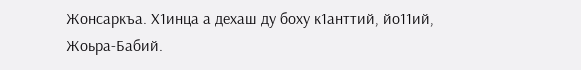Жонсаркъа. Х1инца а дехаш ду боху к1анттий, йо11ий, Жоьра-Бабий.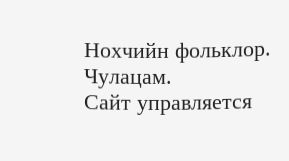Нохчийн фольклор. Чулацам.
Сайт управляется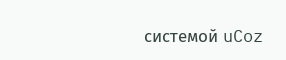системой uCoz